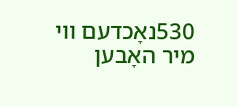530נאָכדעם ווי מיר האָבען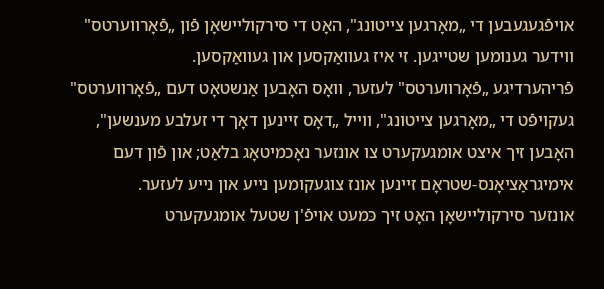אויפֿגעגעבען די „מאָרגען צייטונג", האָט די סירקוליישאָן פֿון „פֿאָרווערטס" ווידער גענומען שטייגען. זי איז געוואַקסען און געוואַקסען.
פֿריהערדיגע „פֿאָרווערטס" לעזער, וואָס האָבען אַנשטאָט דעם „פֿאָרווערטס" געקויפֿט די „מאָרגען צייטונג", ווייל „דאָס זיינען דאָך די זעלבע מענשען", האָבען זיך איצט אומגעקערט צו אונזער נאָכמיטאָג בלאַט; און פֿון דעם אימיגראַציאָנס-שטראָם זיינען אונז צוגעקומען נייע און נייע לעזער.
אונזער סירקוליישאָן האָט זיך כּמעט אויפֿ'ן שטעל אומגעקערט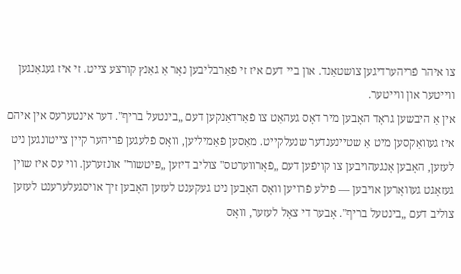צו איהר פֿריהערדיגען צושטאַנד. און ביי דעם איז זי פֿאַרבליבען נאָר אַ גאַנץ קורצע צייט. זי איז געגאַנגען ווייטער און ווייטער.
אין אַ היבשען גראָד האָבען מיר דאָס געהאַט צו פֿאַרדאַנקען דעם „בינטעל בריף". דער אינטערעס אין איהם איז געוואַקסען מיט אַ שטיינענדער שנעלקייט. מאַסען פֿאַמיליען, וואָס פֿלעגען פֿריהער קיין צייטונגען ניט לעזען, האָבען אָנגעהויבען צו קויפֿען דעם „פֿאָרווערטס" צוליב דיזען „פּיטשור" אונזערען. ווי עס איז שוין געזאָגט געוואָרען אויבען — פֿילע פֿרויען וואָס האָבען ניט געקענט לעזען האָבען זיך אויסגעלערענט לעזען צוליב דעם „בינטעל בריף". אָבער די צאָל לעזער, וואָס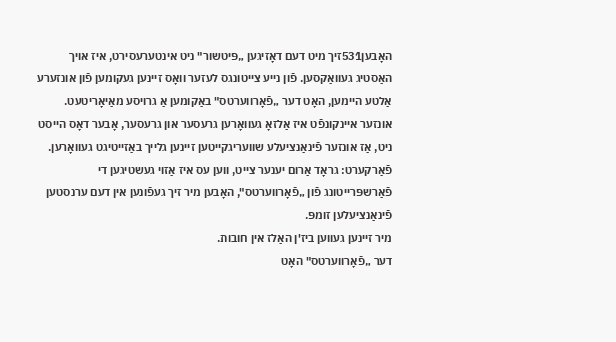האָבען531זיך מיט דעם דאָזיגען „פּיטשור" ניט אינטערעסירט, איז אויך האַסטיג געוואַקסען. פֿון נייע צייטונגס לעזער וואָס זיינען געקומען פֿון אונזערע אַלטע היימען, האָט דער „פֿאָרווערטס" באַקומען אַ גרויסע מאַיאָריטעט.
אונזער איינקונפֿט איז אַלזאָ געוואָרען גרעסער און גרעסער, אָבער דאָס הייסט ניט, אַז אונזער פֿינאַנציעלע שוועריגקייטען זיינען גלייך באַזייטיגט געוואָרען. פֿאַרקערט: גראָד אַרום יענער צייט, ווען עס איז אַזוי געשטיגען די פֿאַרשפּרייטונג פֿון „פֿאָרווערטס", האָבען מיר זיך געפֿונען אין דעם ערנסטען פֿינאַנציעלען זומפּ.
מיר זיינען געווען ביז'ן האַלז אין חובות.
דער „פֿאָרווערטס" האָט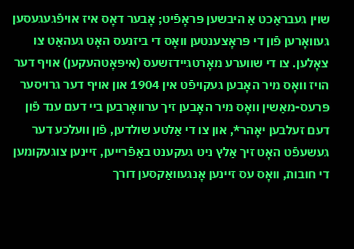שוין געבראַכט אַ היבשען פּראָפֿיט; אָבער דאָס איז אויפֿגעגעסען געוואָרען פֿון די פּראָצענטען וואָס די ביזנעס האָט געהאַט צו צאָלען. צו די שווערע מאָרטגיידזשעס (איפּאָטהעקען) אויף דער הויז וואָס מיר האָבען געקויפֿט אין 1904 און אויף דער גרויסער פּרעס-מאַשין וואָס מיר האָבען זיך ערוואָרבען ביי דעם ענד פֿון דעם זעלבען יאָהר*, און צו די אַלטע שולדען, פֿון וועלכע דער געשעפֿט האָט זיך אַלץ ניט געקענט באַפֿרייען, זיינען צוגעקומען די חובות, וואָס עס זיינען אָנגעוואַקסען דורך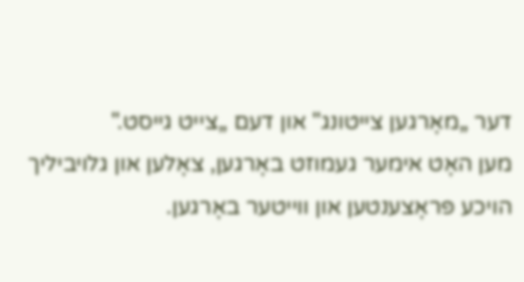דער „מאָרגען צייטונג" און דעם „צייט גייסט."
מען האָט אימער געמוזט באָרגען, צאָלען און גלויביליך הויכע פּראָצענטען און ווייטער באָרגען.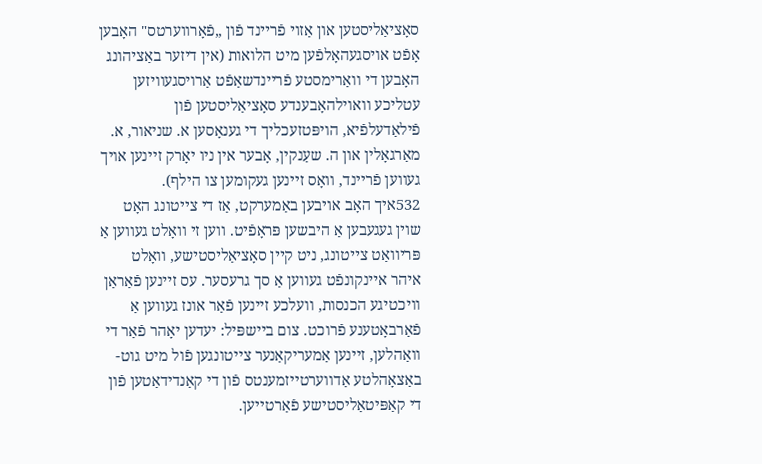סאָציאַליסטען און אַזוי פֿריינד פֿון „פֿאָרווערטס" האָבען אָפֿט אויסגעהאָלפֿען מיט הלואות (אין דיזער באַציהונג האָבען די וואַרימסטע פֿריינדשאַפֿט אַרויסגעוויזען עטליכע וואוילהאָבענדע סאָציאַליסטען פֿון פֿילאַדעלפֿיא, הויפּטזעכליך די גענאָסען א. שניאור, א. מאַרגאָלין און ה. שעַנקין, אָבער אין ניו יאָרק זיינען אויך געווען פֿריינד, וואָס זיינען געקומען צו הילף).
532איך האָב אויבען באַמערקט, אַז די צייטונג האָט שוין געגעבען אַ היבשען פּראָפֿיט. ווען זי וואָלט געווען אַ פּריוואַט צייטונג, ניט קיין סאָציאַליסטישע, וואָלט איהר איינקונפֿט געווען אַ סך גרעסער. עס זיינען פֿאַראַן וויכטיגע הכנסות, וועלכע זיינען פֿאַר אונז געווען אַ פֿאַרבאָטענע פֿרוכט. צום ביישפּיל: יעדען יאָהר פֿאַר די וואַהלען, זיינען אַמעריקאַנער צייטונגען פֿול מיט גוט-באַצאָהלטע אַדווערטייזמענטס פֿון די קאַנדידאַטען פֿון די קאַפּיטאַליסטישע פֿאַרטייען.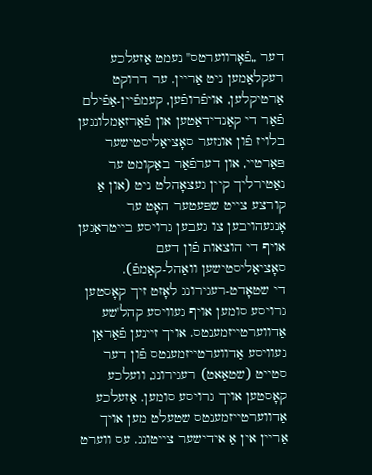דער „פֿאָרווערטס" נעמט אַזעלכע רעקלאַמען ניט אַריין. ער דרוקט אַרטיקלען, אויפֿרופֿען, קעמפֿיין-אַפֿילם פֿאַר די קאַנדידאַטען און פֿאַרזאַמלונגען בלויז פֿון אונזער סאָציאַליסטישער פּאַרטיי, און דערפֿאַר באַקומט ער נאַטירליך קיין געצאָהלט ניט (און אַ קורצע צייט שפּעטער האָט ער אָנגעהויבען צו געבען גרויסע בייטראַגען אויף די הוצאות פֿון דעם סאָציאַליסטישען וואַהל-קאַמפֿ).
די שטאָדט-רעגירונג לאָזט זיך קאָסטען גרויסע סומען אויף געוויסע קהל'שע אַדווערטייזמענטס. אויך זיינען פֿאַראַן געוויסע אַדווערטייזמענטס פֿון דער סטייט (שטאַאט) רעגירונג, וועלכע קאָסטען אויך גרויסע סומען. אַזעלכע אַדווערטייזמענטס שטעלט מען אויך אַריין אין אַ אידישער צייטונג. עס ווערט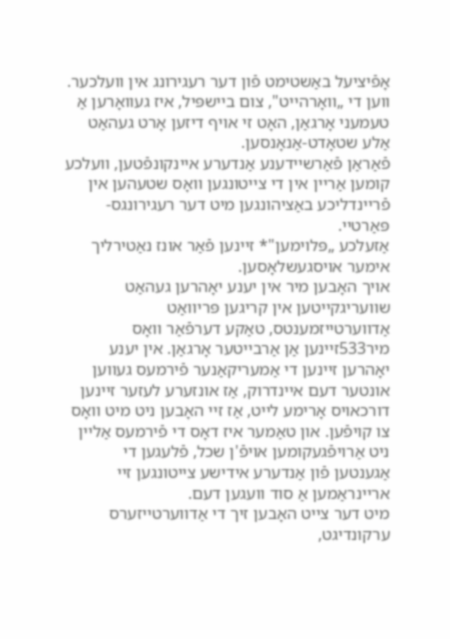אָפֿיציעל באַשטימט פֿון דער רעגירונג אין וועלכער. ווען די „וואָרהייט", צום ביישפּיל, איז געוואָרען אַ טעמעני אָרגאַן, האָט זי אויף דיזען אָרט געהאַט אַלע שטאָדט-אַנאָנסען.
פֿאַראַן פֿאַרשיידענע אַנדערע איינקונפֿטען, וועלכע קומען אַריין אין די צייטונגען וואָס שטעהען אין פֿריינדליכע באַציהונגען מיט דער רעגירונגס-פּאַרטיי.
אַזעלכע „פּלוימען"* זיינען פֿאַר אונז נאַטירליך אימער אויסגעשלאָסען.
אויך האָבען מיר אין יענע יאָהרען געהאַט שוועריגקייטען אין קריגען פּריוואַט אַדווערטייזמענטס, טאַקע דערפֿאַר וואָס מיר533זיינען אַן אַרבייטער אָרגאַן. אין יענע יאָהרען זיינען די אַמעריקאַנער פֿירמעס געווען אונטער דעם איינדרוק, אַז אונזערע לעזער זיינען דורכאויס אָרימע לייט, אַז זיי האָבען ניט מיט וואָס צו קויפֿען. און טאַמער איז דאָס די פֿירמעס אַליין ניט אַרויפֿגעקומען אויפֿ'ן שכל, פֿלעגען די אַגענטען פֿון אַנדערע אידישע צייטונגען זיי אריינראַמען אַ סוד וועגען דעם.
מיט דער צייט האָבען זיך די אַדווערטייזערס ערקונדיגט,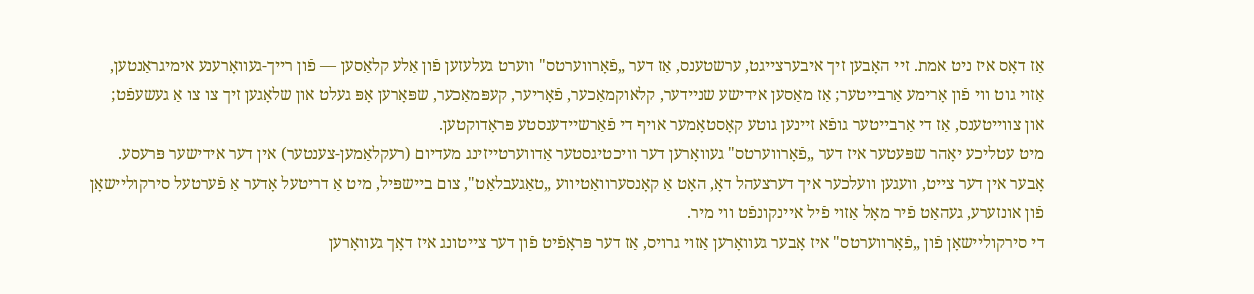אַז דאָס איז ניט אמת. זיי האָבען זיך איבערצייגט, ערשטענס, אַז דער „פֿאָרווערטס" ווערט געלעזען פֿון אַלע קלאַסען — פֿון רייך-געוואָרענע אימיגראַנטען, אַזוי גוט ווי פֿון אָרימע אַרבייטער; אַז מאַסען אידישע שניידער, קלאוקמאַכער, פֿאָריער, קעפּמאַכער, שפּאָרען אָפּ געלט און שלאָגען זיך צו צו אַ געשעפֿט; און צווייטענס, אַז די אַרבייטער גופֿא זיינען גוטע קאָסטאָמער אויף די פֿאַרשיידענסטע פּראָדוקטען.
מיט עטליכע יאָהר שפּעטער איז דער „פֿאָרווערטס" געוואָרען דער וויכטיגסטער אַדווערטייזינג מעדיום (רעקלאַמען-צענטער) אין דער אידישער פּרעסע. אָבער אין דער צייט, וועגען וועלכער איך דערצעהל דאָ, האָט אַ קאָנסערוואַטיווע „טאַגעבלאַט", צום ביישפּיל, מיט אַ דריטעל אָדער אַ פֿערטעל סירקוליישאָן פֿון אונזערע, געהאַט פֿיר מאָל אַזוי פֿיל איינקונפֿט ווי מיר.
די סירקוליישאָן פֿון „פֿאָרווערטס" איז אָבער געוואָרען אַזוי גרויס, אַז דער פּראָפֿיט פֿון דער צייטונג איז דאָך געוואָרען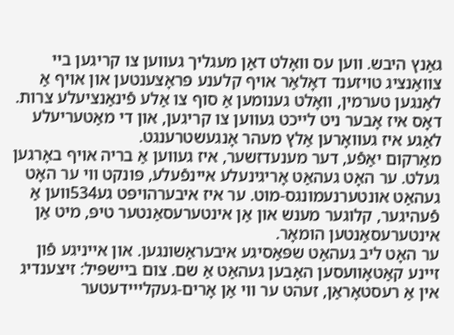גאַנץ היבש. ווען עס וואָלט דאַן מעגליך געווען צו קריגען ביי צוואַנציג טויזענד דאָלאַר אויף קלענע פּראָצענטען און אויף אַ לאַנגען טערמין, וואָלט גענומען אַ סוף צו אַלע פֿינאַנציעלע צרות. דאָס איז אָבער ניט לייכט געווען צו קריגען, און די מאַטעריעלע לאַגע איז געוואָרען אַלץ מעהר אָנגעשטרענגט.
מאַרקום יאַפֿע, דער מענעדזשער, איז געווען אַ בריה אויף באָרגען געלט. ער האָט געהאַט אָריגינעלע איינפֿעלע, פּונקט ווי ער האָט געהאַט אונטערנעמונגס-מוט. ער איז איבערהויפּט גע534ווען אַ פֿעהיגער, קלוגער מענש און אַן אינטערעסאַנטער טיפּ, מיט אַן אינטערעסאַנטען הומאָר.
ער האָט ליב געהאַט שפּאַסיגע איבעראַשונגען. און אייניגע פֿון זיינע קאַטאָוועסען האָבען געהאַט אַ שם. צום ביישפּיל: זיצענדיג אין אַ רעסטאָראַן, זעהט ער ווי אַן אָרים-געקלייידעטער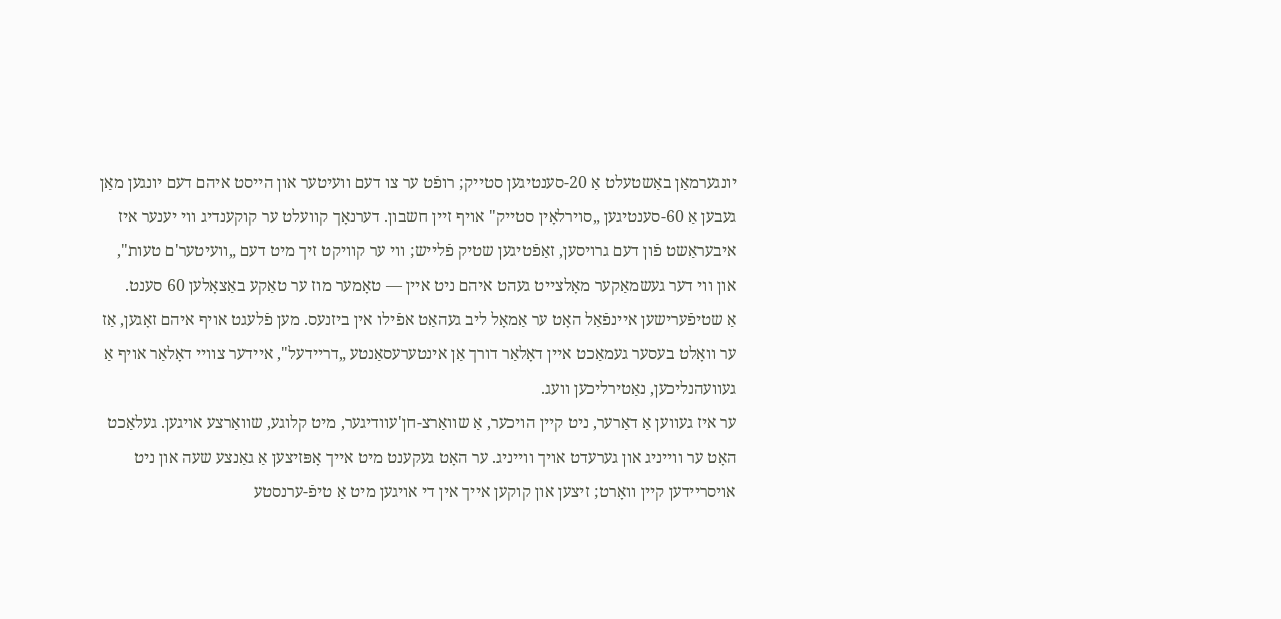יונגערמאַן באַשטעלט אַ 20-סענטיגען סטייק; רופֿט ער צו דעם וועיטער און הייסט איהם דעם יונגען מאַן געבען אַ 60-סענטיגען „סוירלאָין סטייק" אויף זיין חשבון. דערנאָך קוועלט ער קוקענדיג ווי יענער איז איבעראַשט פֿון דעם גרויסען, זאַפֿטיגען שטיק פֿלייש; ווי ער קוויקט זיך מיט דעם „וועיטער'ם טעות", און ווי דער געשמאַקער מאָלצייט געהט איהם ניט איין — טאָמער מוז ער טאַקע באַצאָלען 60 סענט.
אַ שטיפֿערישען איינפֿאַל האָט ער אַמאָל ליב געהאַט אפֿילו אין ביזנעס. מען פֿלעגט אויף איהם זאָגען, אַז ער וואָלט בעסער געמאַכט איין דאָלאַר דורך אַן אינטערעסאַנטע „דריידעל", איידער צוויי דאָלאַר אויף אַ געוועהנליכען, נאַטירליכען וועג.
ער איז געווען אַ דאַרער, ניט קיין הויכער, אַ שוואַרצ-חן'עוודיגער, מיט קלוגע, שוואַרצע אויגען. געלאַכט האָט ער ווייניג און גערעדט אויך ווייניג. ער האָט געקענט מיט אייך אָפּזיצען אַ גאַנצע שעה און ניט אויסריידען קיין וואָרט; זיצען און קוקען אייך אין די אויגען מיט אַ טיפֿ-ערנסטע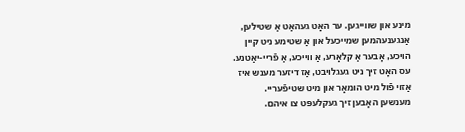מינע און שווייגען. ער האָט געהאַט אַ שטילען, אַנגענעהמען שמייכעל און אַ שטימע ניט קיין הויכע, אָבער אַ קלאָרע, אַ ווייכע, אַ פֿריי-יאַטנע. עס האָט זיך ניט געגלויבט, אַז דיזער מענש איז אַזוי פֿול מיט הומאָר און מיט שטיפֿעריי.
מענשען האָבען זיך געקלעפּט צו איהם.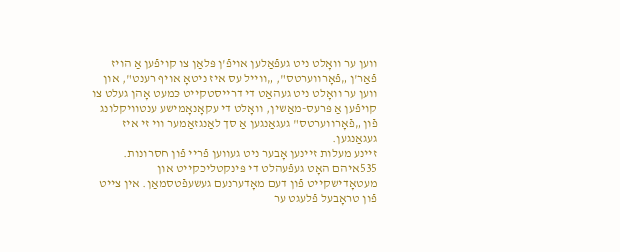ווען ער וואָלט ניט געפֿאַלען אויפֿ'ן פּלאַן צו קויפֿען אַ הויז פֿאַר'ן „פֿאָרווערטס", „ווייל עס איז ניטאָ אויף רענט", און ווען ער וואָלט ניט געהאַט די דרייסטקייט כּמעט אָהן געלט צו קויפֿען אַ פּרעס-מאַשין, וואָלט די עקאָנאָמישע ענטוויקלונג פֿון „פֿאָרווערטס" געגאַנגען אַ סך לאַנגזאַמער ווי זי איז געגאַנגען.
זיינע מעלות זיינען אָבער ניט געווען פֿריי פֿון חסרונות.
535איהם האָט געפֿעהלט די פּינקטליכקייט און מעטאָדישקייט פֿון דעם מאָדערנעם געשעפֿטסמאַן. אין צייט פֿון טראָבעל פֿלעגט ער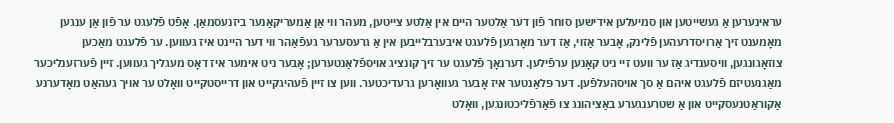עראינערען אַ געשייטען און סמיעלען אידישען סוחר פֿון דער אַלטער היים אין אַלטע צייטען, מעהר ווי אַן אַמעריקאַנער ביזנעסמאַן. אָפֿט פֿלעגט ער פֿון אַן ענגען מאָמענט זיך אַרויסדרעהען פֿלינק, אָבער אַזוי, אַז דער מאָרגען פֿלעגט איבערבלייבען אין אַ גרעסערער געפֿאַהר ווי דער היינט איז געווען. ער פֿלעגט מאַכען צוזאָגונגען, וויסענדיג אַז ער וועט זיי ניט קאָנען ערפֿילען. דערנאָך פֿלעגט ער זיך קונציג אויספֿלאַנטערען; אָבער ניט אימער איז דאָס מעגליך געווען. זיין פֿערזענליכער מאַגנעטיזם פֿלעגט איהם אַ סך אויסהעלפֿען. דער פּלאַנטער איז אָבער געוואָרען גרעדיכטער. ווען צו זיין פֿעהיגקייט און דרייסטקייט וואָלט ער אויך געהאַט מאָדערנע אַקוראַטנעסקייט און אַ שטרענגערע באַציהונג צו פֿאַרפֿליכטונגען, וואָלט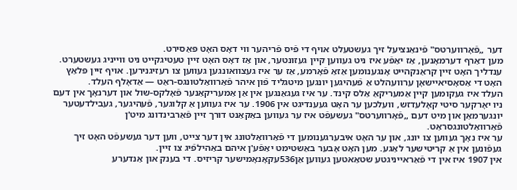דער „פֿאָרווערטס" פֿינאַנציעל זיך געשטעלט אויף די פֿיס פֿריהער ווי דאָס האָט פּאַסירט.
מען דאַרף דערמאָנען, אַז יאַפֿע איז ניט געווען קיין געזונטער, און אַז דאָס האָט זיין טעטיגקייט ניט ווייניג געשטערט. ענדליך האָט זיין קראַנקהייט אָנגענומען אַזאַ פֿאָרמע, אַז ער איז געצוואונגען געווען צו רעזיגנירען. אויף זיין פּלאַץ האָט די אַסאָסיאיישאָן ערוועהלט אַ פֿעהיגען יונגען מיטגליד פֿון איהר פֿאַרוואַלטונגס-ראַט — אַדאָלף העלד.
העלד איז געקומען קיין אַמעריקאַ אַלס קינד. ער איז געגאַנגען אין אַן אַמעריקאַנער פֿאָלקס-שול און דערנאָך אין דעם ניו יאָרקער סיטי קאָלעדזש, וועלכען ער האָט געענדיגט אין 1906. ער איז געווען אַ קלוגער, פֿעהיגער, געבילדעטער יונגערמאַן און מיט דעם „פֿאָרווערטס" געשעפֿט איז ער געווען באַקאַנט דורך זיין פֿאַרבינדונג מיט'ן פֿאַרוואַלטונגסראַט.
ער איז נאָך געווען צו יונג, און ער האָט איבערגענומען די פֿאַרוואַלטונג אין דער צייט, ווען דער געשעפֿט האָט זיך געפֿונען אין אַ קריטישער לאַגע. מען האָט אָבער באַשטימט יאַפֿע'ן איהם באַהילפֿיג צו זיין.
אין 1907 איז אין די פֿאַראייניגטע שטאַאטען געווען אַן536עקאָנאָמישער קריזיס. די בענק און אַנדערע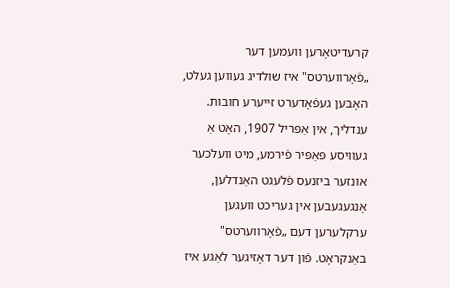קרעדיטאָרען וועמען דער „פֿאָרווערטס" איז שולדיג געווען געלט, האָבען געפֿאָדערט זייערע חובות.
ענדליך, אין אַפּריל 1907, האָט אַ געוויסע פּאַפּיר פֿירמע, מיט וועלכער אונזער ביזנעס פֿלעגט האַנדלען, אָנגעגעבען אין געריכט וועגען ערקלערען דעם „פֿאָרווערטס" באַנקראָט. פֿון דער דאָזיגער לאַגע איז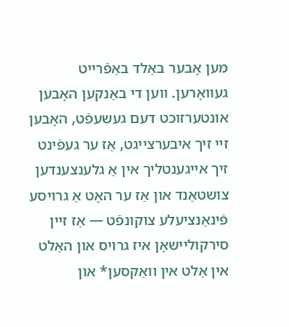מען אָבער באַלד באַפֿרייט געוואָרען. ווען די באַנקען האָבען אונטערזוכט דעם געשעפֿט, האָבען זיי זיך איבערצייגט, אַז ער געפֿינט זיך אייגענטליך אין אַ גלענצענדען צושטאַנד און אַז ער האָט אַ גרויסע פֿינאַנציעלע צוקונפֿט — אַז זיין סירקוליישאָן איז גרויס און האַלט אין אַלט אין וואַקסען* און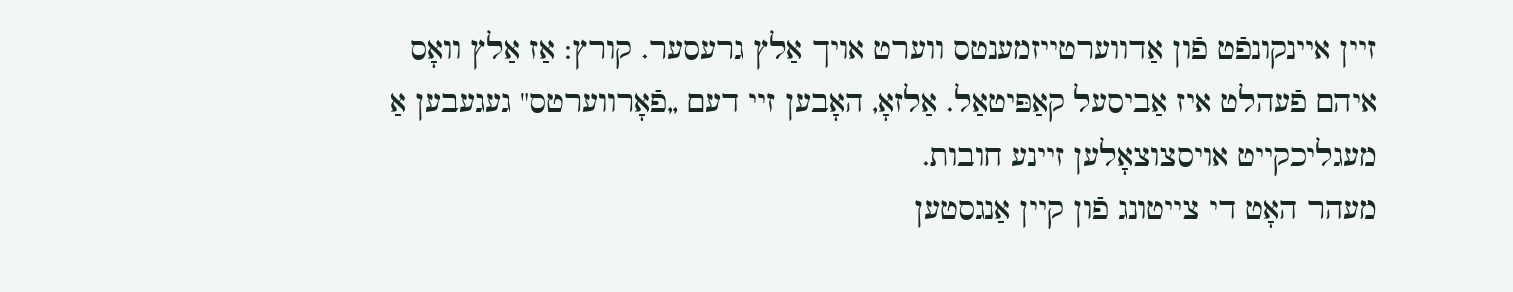זיין איינקונפֿט פֿון אַדווערטייזמענטס ווערט אויך אַלץ גרעסער. קורץ: אַז אַלץ וואָס איהם פֿעהלט איז אַביסעל קאַפּיטאַל. אַלזאָ, האָבען זיי דעם „פֿאָרווערטס" געגעבען אַ מעגליכקייט אויסצוצאָלען זיינע חובות.
מעהר האָט די צייטונג פֿון קיין אַנגסטען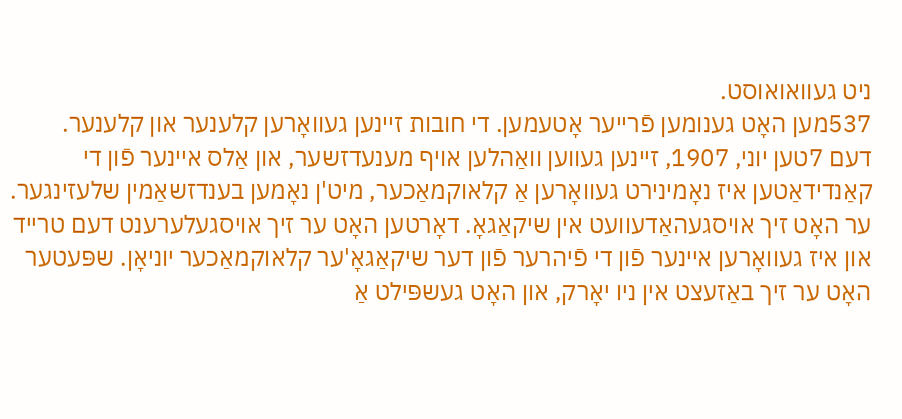ניט געוואואוסט.
537מען האָט גענומען פֿרייער אָטעמען. די חובות זיינען געוואָרען קלענער און קלענער.
דעם 7טען יוני, 1907, זיינען געווען וואַהלען אויף מענעדזשער, און אַלס איינער פֿון די קאַנדידאַטען איז נאָמינירט געוואָרען אַ קלאוקמאַכער, מיט'ן נאָמען בענדזשאַמין שלעזינגער. ער האָט זיך אויסגעהאַדעוועט אין שיקאַגאָ. דאָרטען האָט ער זיך אויסגעלערענט דעם טרייד און איז געוואָרען איינער פֿון די פֿיהרער פֿון דער שיקאַגאָ'ער קלאוקמאַכער יוניאָן. שפּעטער האָט ער זיך באַזעצט אין ניו יאָרק, און האָט געשפּילט אַ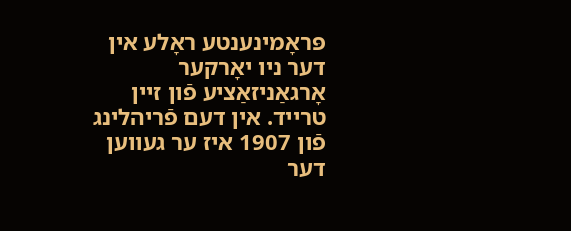פּראָמינענטע ראָלע אין דער ניו יאָרקער אָרגאַניזאַציע פֿון זיין טרייד. אין דעם פֿריהלינג פֿון 1907 איז ער געווען דער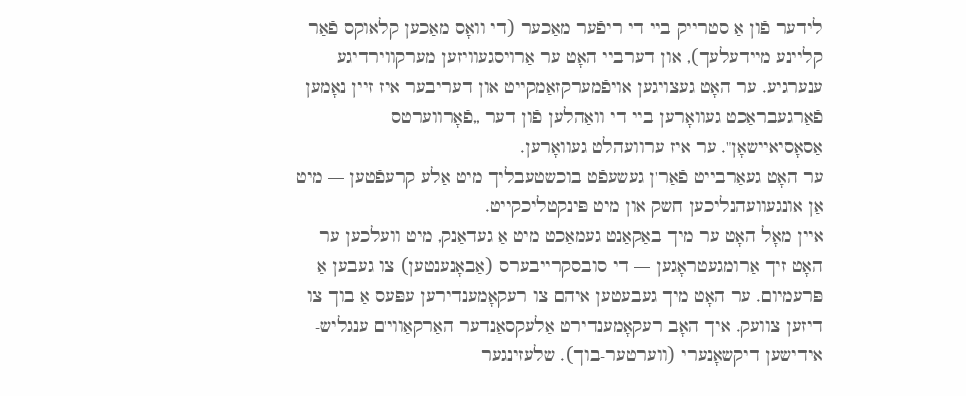לידער פֿון אַ סטרייק ביי די ריפֿער מאַכער (די וואָס מאַכען קלאוקס פֿאַר קליינע מיידעלעך), און דערביי האָט ער אַרויסגעוויזען מערקווירדיגע ענערגיע. ער האָט געצויגען אויפֿמערקזאַמקייט און דעריבער איז זיין נאָמען פֿאַרגעבראַכט געוואָרען ביי די וואַהלען פֿון דער „פֿאָרווערטס אַסאָסיאיישאָן". ער איז ערוועהלט געוואָרען.
ער האָט געאַרבייט פֿאַר'ן געשעפֿט בוכשטעבליך מיט אַלע קרעפֿטען — מיט אַן אונגעוועהנליכען חשק און מיט פּינקטליכקייט.
איין מאָל האָט ער מיך באַקאַנט געמאַכט מיט אַ געדאַנק, מיט וועלכען ער האָט זיך אַרומגעטראָגען — די סובסקרייבערס (אַבאָנענטען) צו געבען אַ פּרעמיום. ער האָט מיך געבעטען איהם צו רעקאָמענדירען עפּעס אַ בוך צו דיזען צוועק. איך האָב רעקאָמענדירט אַלעקסאַנדער האַרקאַווי'ם ענגליש-אידישען דיקשאָנערי (ווערטער-בוך). שלעזינגער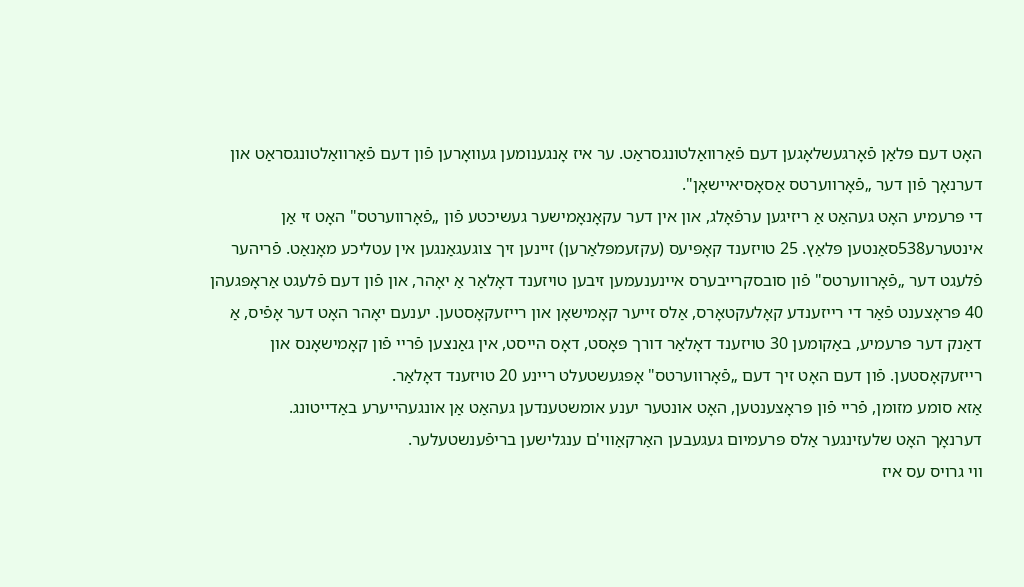האָט דעם פּלאַן פֿאָרגעשלאָגען דעם פֿאַרוואַלטונגסראַט. ער איז אָנגענומען געוואָרען פֿון דעם פֿאַרוואַלטונגסראַט און דערנאָך פֿון דער „פֿאָרווערטס אַסאָסיאיישאָן".
די פּרעמיע האָט געהאַט אַ ריזיגען ערפֿאָלג, און אין דער עקאָנאָמישער געשיכטע פֿון „פֿאָרווערטס" האָט זי אַן אינטערע538סאַנטען פּלאַץ. 25 טויזענד קאָפּיעס (עקזעמפּלאַרען) זיינען זיך צוגעגאַנגען אין עטליכע מאָנאַט. פֿריהער פֿלעגט דער „פֿאָרווערטס" פֿון סובסקרייבערס איינענעמען זיבען טויזענד דאָלאַר אַ יאָהר, און פֿון דעם פֿלעגט אַראָפּגעהן 40 פּראָצענט פֿאַר די רייזענדע קאָלעקטאָרס, אַלס זייער קאָמישאָן און רייזעקאָסטען. יענעם יאָהר האָט דער אָפֿיס, אַ דאַנק דער פּרעמיע, באַקומען 30 טויזענד דאָלאַר דורך פּאָסט, דאָס הייסט, אין גאַנצען פֿריי פֿון קאָמישאָנס און רייזעקאָסטען. פֿון דעם האָט זיך דעם „פֿאָרווערטס" אָפּגעשטעלט ריינע 20 טויזענד דאָלאַר.
אַזא סומע מזומן, פֿריי פֿון פּראָצענטען, האָט אונטער יענע אומשטענדען געהאַט אַן אונגעהייערע באַדייטונג.
דערנאָך האָט שלעזינגער אַלס פּרעמיום געגעבען האַרקאַווי'ם ענגלישען בריפֿענשטעלער.
ווי גרויס עס איז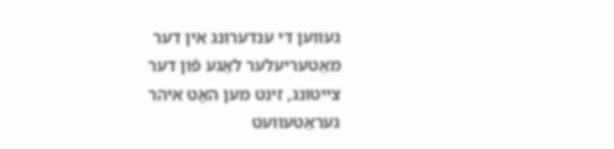געווען די ענדערונג אין דער מאַטעריעלער לאַגע פֿון דער צייטונג, זינט מען האָט איהר געראַטעוועט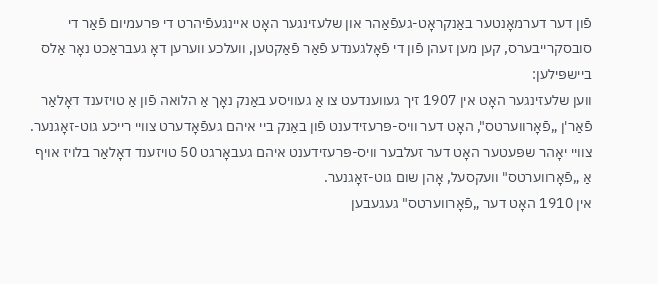פֿון דער דערמאָנטער באַנקראָט-געפֿאַהר און שלעזינגער האָט איינגעפֿיהרט די פּרעמיום פֿאַר די סובסקרייבערס, קען מען זעהן פֿון די פֿאָלגענדע פֿאַר פֿאַקטען, וועלכע ווערען דאָ געבראַכט נאָר אַלס ביישפּילען:
ווען שלעזינגער האָט אין 1907 זיך געווענדעט צו אַ געוויסע באַנק נאָך אַ הלואה פֿון אַ טויזענד דאָלאַר פֿאַר'ן „פֿאָרווערטס", האָט דער וויס-פּרעזידענט פֿון באַנק ביי איהם געפֿאָדערט צוויי רייכע גוט-זאָגנער. צוויי יאָהר שפּעטער האָט דער זעלבער וויס-פּרעזידענט איהם געבאָרגט 50 טויזענד דאָלאַר בלויז אויף אַ „פֿאָרווערטס" וועקסעל, אָהן שום גוט-זאָגנער.
אין 1910 האָט דער „פֿאָרווערטס" געגעבען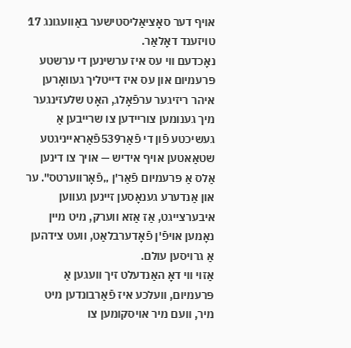אויף דער סאָציאַליסטישער באַוועגונג 17 טויזענד דאָלאַר.
נאָכדעם ווי עס איז ערשינען די ערשטע פּרעמיום און עס איז דייטליך געוואָרען איהר ריזיגער ערפֿאָלג, האָט שלעזינגער מיך גענומען צוריידען צו שרייבען אַ געשיכטע פֿון די פֿאַר539פֿאַראייניגטע שטאַאטען אויף אידיש — אויך צו דינען אַלס אַ פּרעמיום פֿאַר'ן „פֿאָרווערטס". ער און אַנדערע גענאָסען זיינען געווען איבערצייגט, אַז אַזא ווערק, מיט מיין נאָמען אויפֿ'ן פֿאָדערבלאַט, וועט צידהען אַ גרויסען עולם.
אַזוי ווי דאָ האַנדעלט זיך וועגען אַ פּרעמיום, וועלכע איז פֿאַרבונדען מיט מיר, וועם מיר אויסקומען צו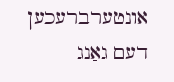אונטערברעכען דעם גאַנג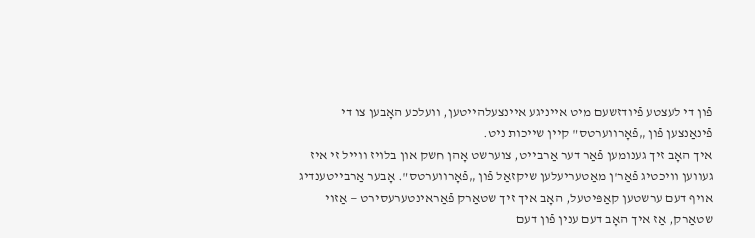פֿון די לעצטע פֿיודזשעם מיט אייניגע איינצעלהייטען, וועלכע האָבען צו די פֿינאַנצען פֿון „פֿאָרווערטס" קיין שייכות ניט.
איך האָב זיך גענומען פֿאַר דער אַרבייט, צוערשט אָהן חשק און בלויז ווייל זי איז געווען וויכטיג פֿאַר'ן מאַטעריעלען שיקזאַל פֿון „פֿאָרווערטס". אָבער אַרבייטענדיג אויף דעם ערשטען קאַפּיטעל, האָב איך זיך שטאַרק פֿאַראינטערעסירט — אַזוי שטאַרק, אַז איך האָב דעם ענין פֿון דעם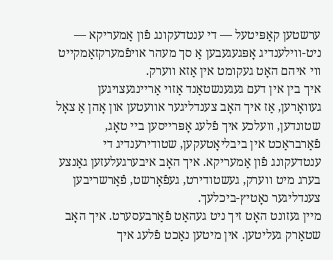ערשטען קאַפּיטעל — די ענטדעקונג פֿון אַמעריקא — ניט-ווילענדיג אָפּגעגעבען אַ סך מעהר אויפֿמערקזאַמקייט ווי איהם האָט געקומט אין אַזא ווערק.
איך בין אין דעם געגענשטאַנד אַזוי אַריינגעצויגען געוואָרען, אַז איך האָב צענדליגער אוועטען און אָהן אַ צאָל שטונדען, וועלכע איך פֿלעג אָפּרייסען ביי טאָג, פֿאַרבראַכט אין ביבליאָטעקען, שטודירענדיג די ענטדעקונג פֿון אַמעריקא. איך האָב איבערגעלעזען גאַנצע בערג מיט ווערק, געשטודירט, געפֿאָרשט, פֿאַרשריבען צענדליגער נאָטיץ-ביכלעך.
מיין געזונט האָט זיך ניט געהאַט פֿאַרבעסערט. איך האָב שטאַרק געליטען. אין מיטען נאַכט פֿלעג איך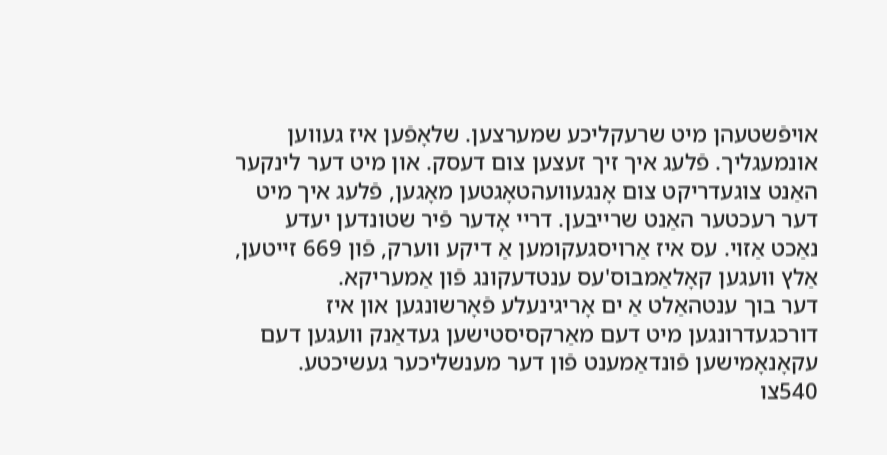אויפֿשטעהן מיט שרעקליכע שמערצען. שלאָפֿען איז געווען אונמעגליך. פֿלעג איך זיך זעצען צום דעסק. און מיט דער לינקער האַנט צוגעדריקט צום אָנגעוועהטאָגטען מאָגען, פֿלעג איך מיט דער רעכטער האַנט שרייבען. דריי אָדער פֿיר שטונדען יעדע נאַכט אַזוי. עס איז אַרויסגעקומען אַ דיקע ווערק, פֿון 669 זייטען, אַלץ וועגען קאָלאַמבוס'עס ענטדעקונג פֿון אַמעריקא.
דער בוך ענטהאַלט אַ ים אָריגינעלע פֿאָרשונגען און איז דורכגעדרונגען מיט דעם מאַרקסיסטישען געדאַנק וועגען דעם עקאָנאָמישען פֿונדאַמענט פֿון דער מענשליכער געשיכטע.
540צו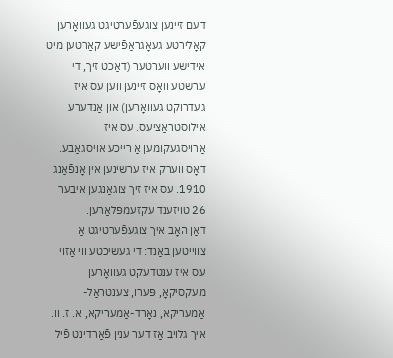דעם זיינען צוגעפֿערטיגט געוואָרען קאָלירטע געאָגראַפֿישע קאַרטען מיט אידישע ווערטער (דאַכט זיך, די ערשטע וואָס זיינען ווען עס איז געדרוקט געוואָרען) און אַנדערע אילוסטראַציעס. עס איז אַרויסגעקומען אַ רייכע אויסגאַבע. דאָס ווערק איז ערשינען אין אָנפֿאַנג 1910. עס איז זיך צוגאַנגען איבער 26 טויזענד עקזעמפּלאַרען.
דאַן האָב איך צוגעפֿערטיגט אַ צווייטען באַנד: די געשיכטע ווי אַזוי עס איז ענטדעקט געוואָרען מעקסיקאָ, פּערו, צענטראַל-אַמעריקא, נאָרד-אַמעריקא, א. ז. וו.
איך גלויב אַז דער ענין פֿאַרדינט פֿיל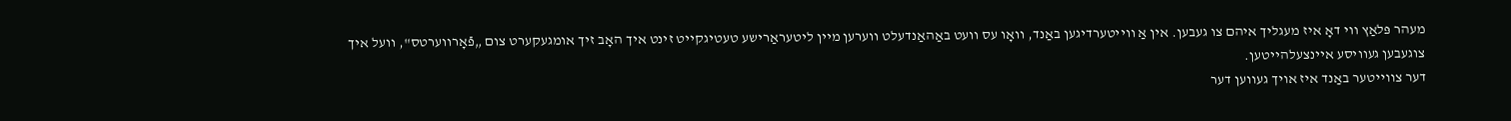מעהר פּלאַץ ווי דאָ איז מעגליך איהם צו געבען. אין אַ ווייטערדיגען באַנד, וואָו עס וועט באַהאַנדעלט ווערען מיין ליטעראַרישע טעטיגקייט זינט איך האָב זיך אומגעקערט צום „פֿאָרווערטס", וועל איך צוגעבען געוויסע איינצעלהייטען.
דער צווייטער באַנד איז אויך געווען דער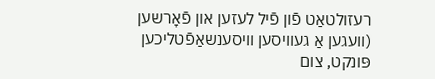רעזולטאַט פֿון פֿיל לעזען און פֿאָרשען (וועגען אַ געוויסען וויסענשאַפֿטליכען פּונקט, צום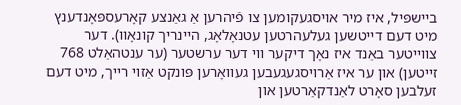ביישפּיל, איז מיר אויסגעקומען צו פֿיהרען אַ גאַנצע קאָרעספּאָנדענץ מיט דעם דייטשען געלעהרטען עטנאָלאָג, היינריך קונאָוו). דער צווייטער באַנד איז נאָך דיקער ווי דער ערשטער (ער ענטהאַלט 768 זייטען) און ער איז אַרויסגעגעבען געוואָרען פּונקט אַזוי רייך, מיט דעם זעלבען סאָרט לאַנדקאַרטען און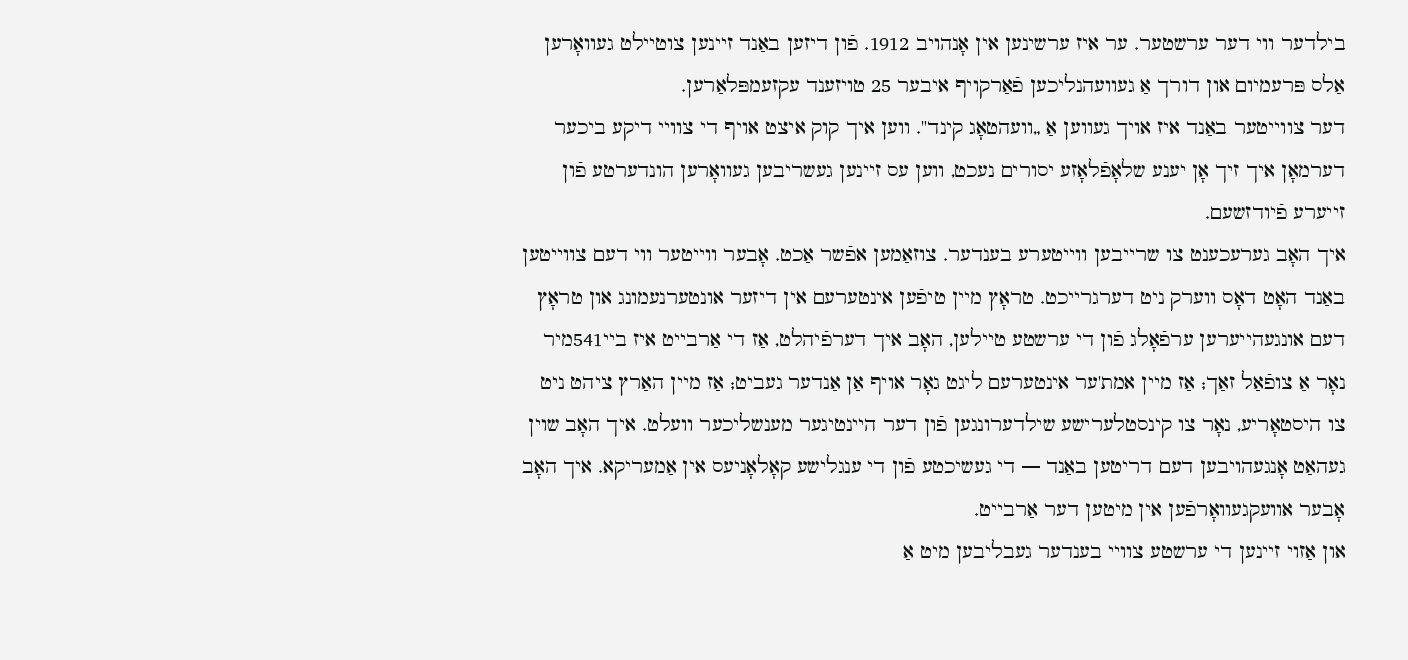בילדער ווי דער ערשטער. ער איז ערשינען אין אָנהויב 1912. פֿון דיזען באַנד זיינען צוטיילט געוואָרען אַלס פּרעמיום און דורך אַ געוועהנליכען פֿאַרקויף איבער 25 טויזענד עקזעמפּלאַרען.
דער צווייטער באַנד איז אויך געווען אַ „וועהטאָג קינד". ווען איך קוק איצט אויף די צוויי דיקע ביכער דערמאָן איך זיך אָן יענע שלאָפֿלאָזע יסורים נעכט, ווען עס זיינען געשריבען געוואָרען הונדערטע פֿון זייערע פֿיודזשעם.
איך האָב גערעכענט צו שרייבען ווייטערע בענדער. צוזאַמען אפֿשר אַכט. אָבער ווייטער ווי דעם צווייטען באַנד האָט דאָס ווערק ניט דערגרייכט. טראָץ מיין טיפֿען אינטערעם אין דיזער אונטערנעמונג און טראָץ דעם אונגעהייערען ערפֿאָלג פֿון די ערשטע טיילען, האָב איך דערפֿיהלט, אַז די אַרבייט איז ביי541מיר נאָר אַ צופֿאַל זאַך; אַז מיין אמת'ער אינטערעם ליגט גאָר אויף אַן אַנדער געביט; אַז מיין האַרץ ציהט ניט צו היסטאָריע, נאָר צו קינסטלערישע שילדערונגען פֿון דער היינטיגער מענשליכער וועלט. איך האָב שוין געהאַט אָנגעהויבען דעם דריטען באַנד — די געשיכטע פֿון די ענגלישע קאָלאָניעס אין אַמעריקא. איך האָב אָבער אוועקגעוואָרפֿען אין מיטען דער אַרבייט.
און אַזוי זיינען די ערשטע צוויי בענדער געבליבען מיט אַ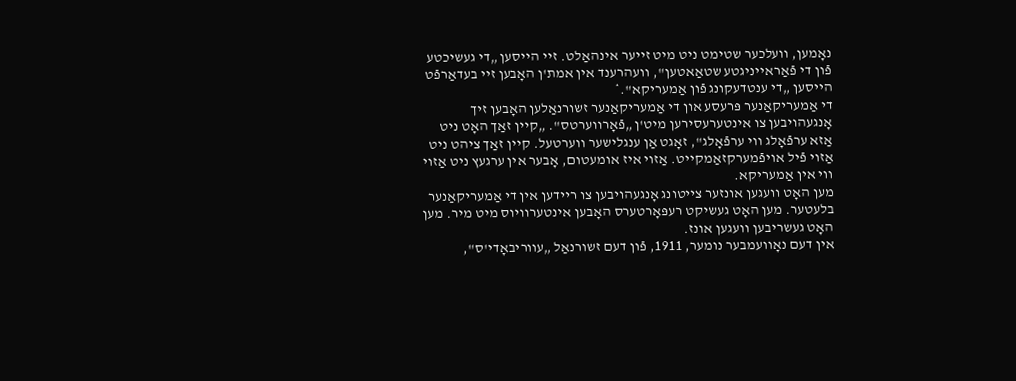נאָמען, וועלכער שטימט ניט מיט זייער אינהאַלט. זיי הייסען „די געשיכטע פֿון די פֿאַראייניגטע שטאַאטען", וועהרענד אין אמת'ן האָבען זיי בעדאַרפֿט הייסען „די ענטדעקונג פֿון אַמעריקא".*
די אַמעריקאַנער פּרעסע און די אַמעריקאַנער זשורנאַלען האָבען זיך אָנגעהויבען צו אינטערעסירען מיט'ן „פֿאָרווערטס". „קיין זאַך האָט ניט אַזא ערפֿאָלג ווי ערפֿאָלג", זאָגט אַן ענגלישער ווערטעל. קיין זאַך ציהט ניט אַזוי פֿיל אויפֿמערקזאַמקייט. אַזוי איז אומעטום, אָבער אין ערגעץ ניט אַזוי ווי אין אַמעריקא.
מען האָט וועגען אונזער צייטונג אָנגעהויבען צו ריידען אין די אַמעריקאַנער בלעטער. מען האָט געשיקט רעפּאָרטערס האָבען אינטערוויוס מיט מיר. מען האָט געשריבען וועגען אונז.
אין דעם נאָוועמבער נומער, 1911, פֿון דעם זשורנאַל „עווריבאָדי'ס",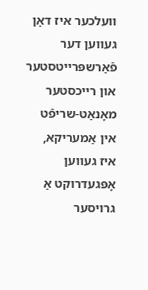וועלכער איז דאַן געווען דער פֿאַרשפּרייטסטער און רייכסטער מאָנאַט-שריפֿט אין אַמעריקא, איז געווען אָפּגעדרוקט אַ גרויסער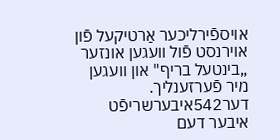אויספֿירליכער אַרטיקעל פֿון אוירנסט פֿול וועגען אונזער „בינטעל בריף" און וועגען מיר פֿערזענליך. דער542איבערשריפֿט איבער דעם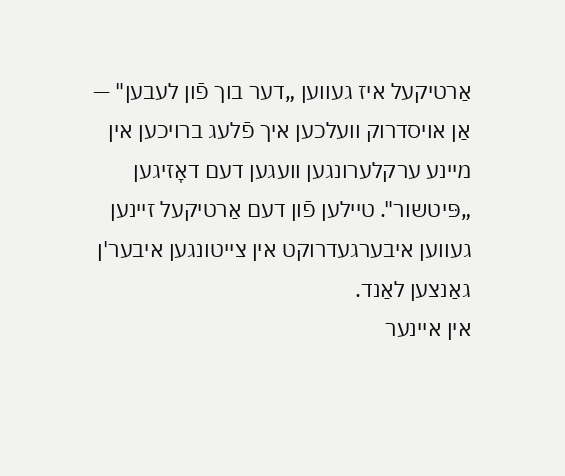אַרטיקעל איז געווען „דער בוך פֿון לעבען" — אַן אויסדרוק וועלכען איך פֿלעג ברויכען אין מיינע ערקלערונגען וועגען דעם דאָזיגען „פּיטשור". טיילען פֿון דעם אַרטיקעל זיינען געווען איבערגעדרוקט אין צייטונגען איבער'ן גאַנצען לאַנד.
אין איינער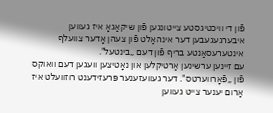פֿון די וויכטיגסטע צייטונגען פֿון שיקאַגאָ איז געווען איבערגעגעבען דער אינהאַלט פֿון צעהן אָדער צוועלף אינטערעסאַנטע בריף פֿון דעם „בינטעל".
עם זיינען ערשינען אַרטיקלען און נאָטיצען וועגען דעם וואוקס פֿון „פֿאָרווערטס". דער געוועזענער פּרעזידענט רוזוועלט איז אַרום יענער צייט געווען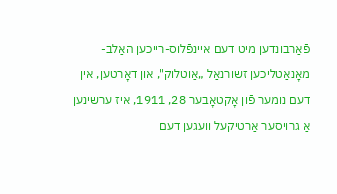פֿאַרבונדען מיט דעם איינפֿלוס-רייכען האַלב-מאָנאַטליכען זשורנאַל „אַוטלוק", און דאָרטען, אין דעם נומער פֿון אָקטאָבער 28, 1911, איז ערשינען אַ גרויסער אַרטיקעל וועגען דעם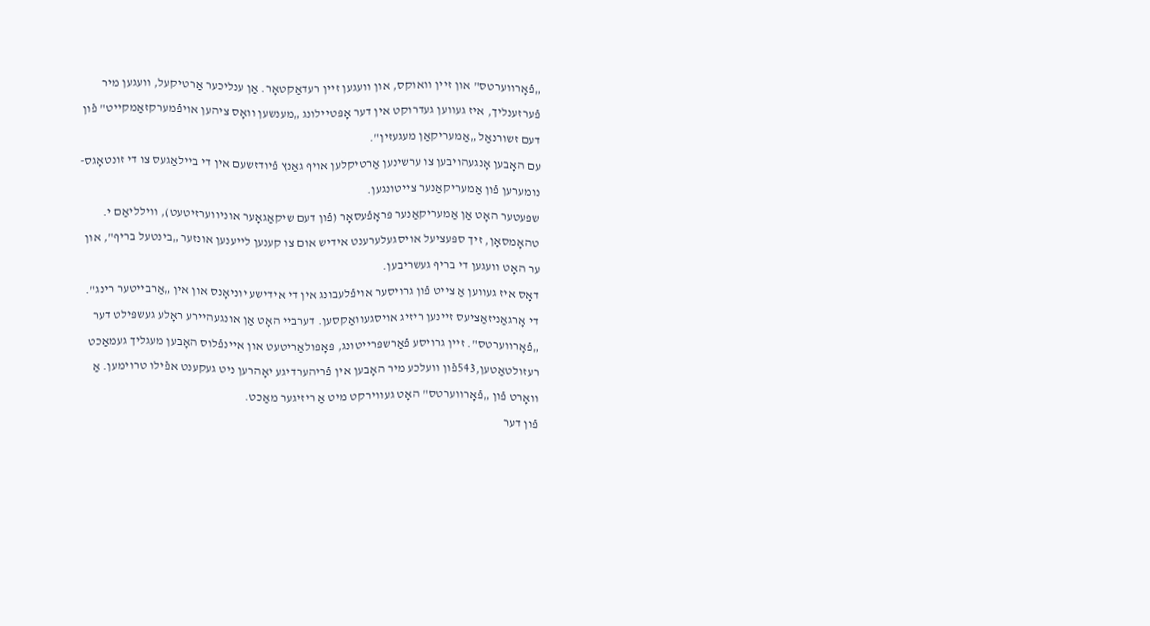„פֿאָרווערטס" און זיין וואוקס, און וועגען זיין רעדאַקטאָר. אַן ענליכער אַרטיקעל, וועגען מיר פֿערזענליך, איז געווען געדרוקט אין דער אָפּטיילונג „מענשען וואָס ציהען אויפֿמערקזאַמקייט" פֿון דעם זשורנאַל „אַמעריקאַן מעגעזין".
עם האָבען אָנגעהויבען צו ערשינען אַרטיקלען אויף גאַנץ פֿיודזשעם אין די ביילאַגעס צו די זונטאָגס-נומערען פֿון אַמעריקאַנער צייטונגען.
שפּעטער האָט אַן אַמעריקאַנער פּראָפֿעסאָר (פֿון דעם שיקאַגאָער אוניווערזיטעט), ווילליאַם י. טהאָמסאָן, זיך ספּעציעל אויסגעלערענט אידיש אום צו קענען לייענען אונזער „בינטעל בריף", און ער האָט וועגען די בריף געשריבען.
דאָס איז געווען אַ צייט פֿון גרויסער אויפֿלעבונג אין די אידישע יוניאָנס און אין „אַרבייטער רינג". די אָרגאַניזאַציעס זיינען ריזיג אויסגעוואַקסען. דערביי האָט אַן אונגעהיירע ראָלע געשפּילט דער „פֿאָרווערטס". זיין גרויסע פֿאַרשפּרייטונג, פּאָפּולאַריטעט און איינפֿלוס האָבען מעגליך געמאַכט רעזולטאַטען,543פֿון וועלכע מיר האָבען אין פֿריהערדיגע יאָהרען ניט געקענט אפֿילו טרוימען. אַ וואָרט פֿון „פֿאָרווערטס" האָט געווירקט מיט אַ ריזיגער מאַכט.
פֿון דער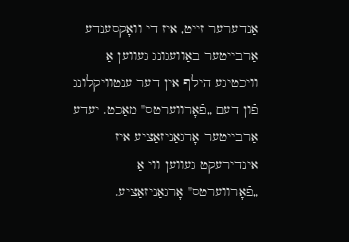אַנדערער זייט, איז די וואָקסענדע אַרבייטער באַוועגונג געווען אַ וויכטיגע הילף אין דער ענטוויקלונג פֿון דעם „פֿאָרווערטס" מאַכט. יעדע אַרבייטער אָרגאַניזאַציע איז אינדירעקט געווען ווי אַ „פֿאָרווערטס" אָרגאַניזאַציע.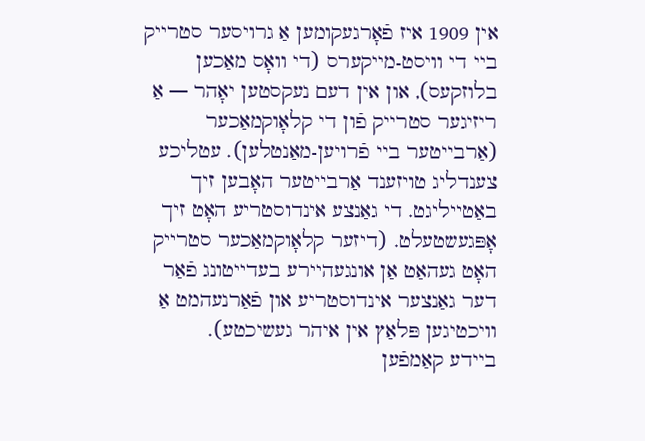אין 1909 איז פֿאָרגעקומען אַ גרויסער סטרייק ביי די וויסט-מייקערס (די וואָס מאַכען בלוזקעס), און אין דעם נעקסטען יאָהר — אַ ריזיגער סטרייק פֿון די קלאָוקמאַכער (אַרבייטער ביי פֿרויען-מאַנטלען). עטליכע צענדליג טויזענד אַרבייטער האָבען זיך באַטייליגט. די גאַנצע אינדוסטריע האָט זיך אָפּגעשטעלט. (דיזער קלאָוקמאַכער סטרייק האָט געהאַט אַן אונגעהיירע בעדייטונג פֿאַר דער גאַנצער אינדוסטריע און פֿאַרנעהמט אַ וויכטיגען פּלאַץ אין איהר געשיכטע).
ביידע קאַמפֿען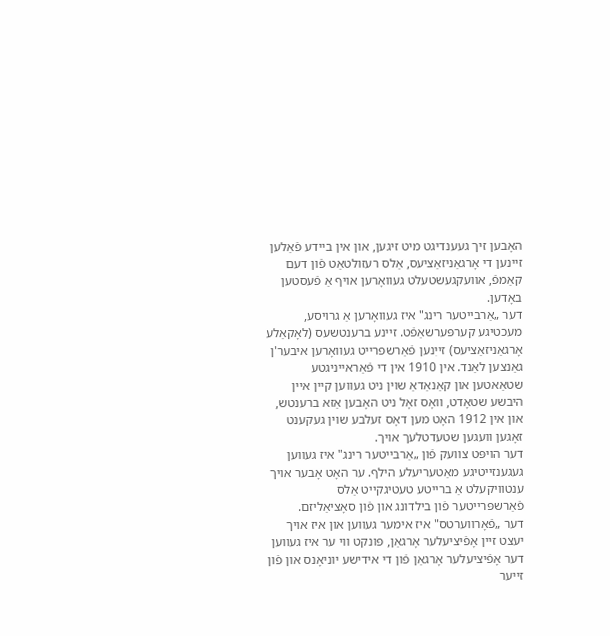האָבען זיך געענדיגט מיט זיגען, און אין ביידע פֿאַלען זיינען די אָרגאַניזאַציעס, אַלס רעזולטאַט פֿון דעם קאַמפֿ, אוועקגעשטעלט געוואָרען אויף אַ פֿעסטען באָדען.
דער „אַרבייטער רינג" איז געוואָרען אַ גרויסע, מעכטיגע קערפּערשאַפֿט. זיינע ברענטשעס (לאָקאַלע אָרגאַניזאַציעס) זייִנען פֿאַרשפּרייט געוואָרען איבער'ן גאַנצען לאַנד. אין 1910 אין די פֿאַראייניגטע שטאַאטען און קאַנאַדאַ שוין ניט געווען קיין איין היבשע שטאָדט, וואָס זאָל ניט האָבען אַזא ברענטש, און אין 1912 האָט מען דאָס זעלבע שוין געקענט זאָגען וועגען שטעדטלעך אויך.
דער הויפּט צוועק פֿון „אַרבייטער רינג" איז געווען געגענזייטיגע מאַטעריעלע הילף. ער האָט אָבער אויך ענטוויקעלט אַ ברייטע טעטיגקייט אַלס פֿאַרשפּרייטער פֿון בילדונג און פֿון סאָציאַליזם.
דער „פֿאָרווערטס" איז אימער געווען און איז אויך יעצט זיין אָפֿיציעלער אָרגאַן, פּונקט ווי ער איז געווען דער אָפֿיציעלער אָרגאַן פֿון די אידישע יוניאָנס און פֿון זייער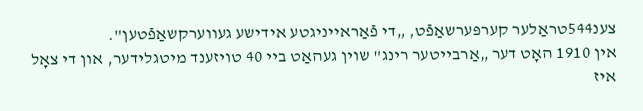צענ544טראַלער קערפּערשאַפֿט, „די פֿאַראייניגטע אידישע געווערקשאַפֿטען".
אין 1910 האָט דער „אַרבייטער רינג" שוין געהאַט ביי 40 טויזענד מיטגלידער, און די צאָל איז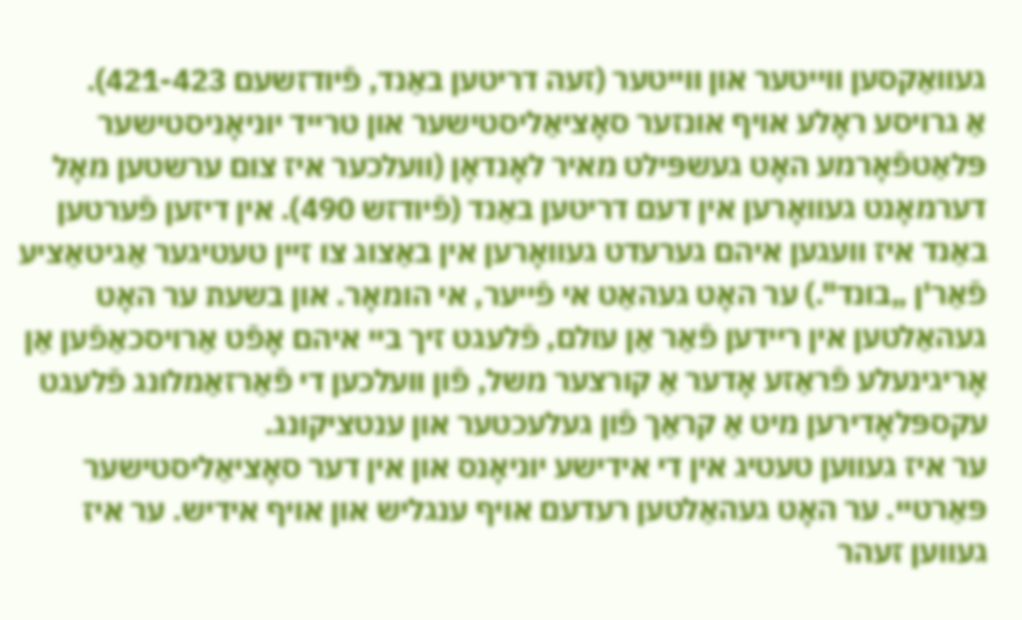געוואַקסען ווייטער און ווייטער (זעה דריטען באַנד, פֿיודזשעם 421-423).
אַ גרויסע ראָלע אויף אונזער סאָציאַליסטישער און טרייד יוניאָניסטישער פּלאַטפֿאָרמע האָט געשפּילט מאיר לאָנדאָן (וועלכער איז צום ערשטען מאָל דערמאָנט געוואָרען אין דעם דריטען באַנד (פֿיודזש 490). אין דיזען פֿערטען באַנד איז וועגען איהם גערעדט געוואָרען אין באַצוג צו זיין טעטיגער אַגיטאַציע פֿאַר'ן „בונד".) ער האָט געהאַט אי פֿייער, אי הומאָר. און בשעת ער האָט געהאַלטען אין ריידען פֿאַר אַן עולם, פֿלעגט זיך ביי איהם אָפֿט אַרויסכאַפֿען אַן אָריגינעלע פֿראַזע אָדער אַ קורצער משל, פֿון וועלכען די פֿאַרזאַמלונג פֿלעגט עקספּלאָדירען מיט אַ קראַך פֿון געלעכטער און ענטציקונג.
ער איז געווען טעטיג אין די אידישע יוניאָנס און אין דער סאָציאַליסטישער פּאַרטיי. ער האָט געהאַלטען רעדעם אויף ענגליש און אויף אידיש. ער איז געווען זעהר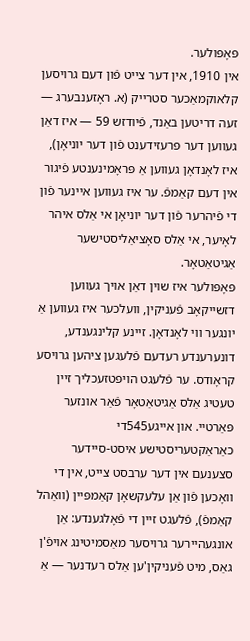פּאָפּולער.
אין 1910, אין דער צייט פֿון דעם גרויסען קלאוקמאַכער סטרייק (א. ראָזענבערג — זעה דריטען באַנד, פֿיודזש 59 — איז דאַן געווען דער פּרעזידענט פֿון דער יוניאָן), איז לאָנדאָן געווען אַ פּראָמינענטע פֿיגור אין דעם קאַמפֿ. ער איז געווען איינער פֿון די פֿיהרער פֿון דער יוניאָן אי אַלס איהר לאָיער, אי אַלס סאָציאַליסטישער אַגיטאַטאָר.
פּאָפּולער איז שוין דאַן אויך געווען דזשייקאָב פֿעניקין, וועלכער איז געווען אַ יונגער ווי לאָנדאָן. זיינע קלינגענדע, דונערענדע רעדעם פֿלעגען ציהען גרויסע קראָודס. ער פֿלעגט הויפּטזעכליך זיין טעטיג אַלס אַגיטאַטאָר פֿאַר אונזער פּאַרטיי. און אייגע545די כאַראַקטעריסטישע איסט-סיידער סצענעם אין דער ערבסט צייט, אין די וואָכען פֿון אַן עלעקשאָן קאַמפּיין (וואַהל קאַמפֿ), פֿלעגט זיין די פֿאָלגענדע: אַן אונגעהיירער גרויסער מאַסמיטינג אויפֿ'ן גאַס, מיט פֿעניקין'ען אַלס רעדנער — אַ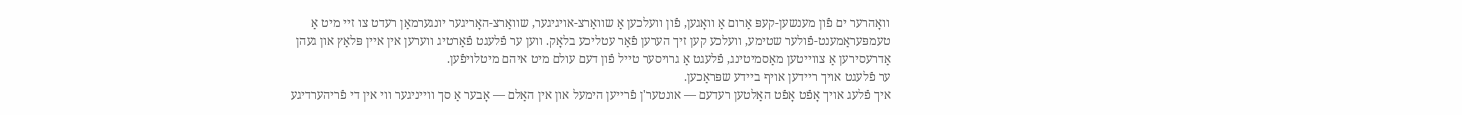וואָהרער ים פֿון מענשען-קעפּ אַרום אַ וואָגען, פֿון וועלכען אַ שוואַרצ-אויגיגער, שוואַרצ-האָריגער יונגערמאַן רעדט צו זיי מיט אַ טעמפּעראַמענט-פֿולער שטימע, וועלכע קען זיך הערען פֿאַר עטליכע בלאָק. ווען ער פֿלעגט פֿאַרטיג ווערען אין איין פּלאַץ און געהן אַדרעסירען אַ צווייטען מאַסמיטינג, פֿלעגט אַ גרויסער טייל פֿון דעם עולם מיט איהם מיטלויפֿען.
ער פֿלעגט אויך ריידען אויף ביידע שפּראַכען.
איך פֿלעג אויך אָפֿט אָפֿט האַלטען רעדעם — אונטער'ן פֿרייען הימעל און אין האַלם — אָבער אַ סך ווייניגער ווי אין די פֿריהערדיגע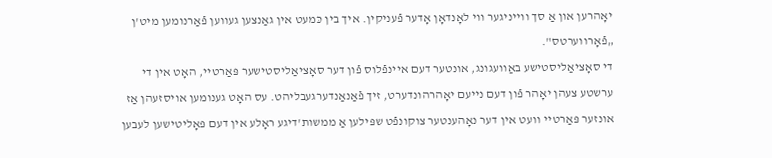יאָהרען און אַ סך ווייניגער ווי לאָנדאָן אָדער פֿעניקין. איך בין כּמעט אין גאַנצען געווען פֿאַרנומען מיט'ן „פֿאָרווערטס".
די סאָציאַליסטישע באַוועגונג, אונטער דעם איינפֿלוס פֿון דער סאָציאַליסטישער פּאַרטיי, האָט אין די ערשטע צעהן יאָהר פֿון דעם נייעם יאָהרהונדערט, זיך פֿאַנאַנדערגעבליהט. עס האָט גענומען אויסזעהן אַז אונזער פּאַרטיי וועט אין דער נאָהענטער צוקונפֿט שפּילען אַ ממשות'דיגע ראָלע אין דעם פּאָליטישען לעבען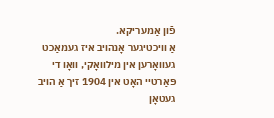פֿון אַמעריקא.
אַ וויכטיגער אָנהויב איז געמאַכט געוואָרען אין מילוואָקי, וואָו די פּאַרטיי האָט אין 1904 זיך אַ הויב געטאָן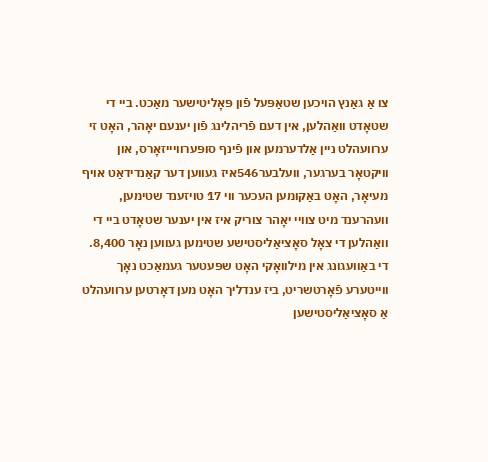צו אַ גאַנץ הויכען שטאַפּעל פֿון פּאָליטישער מאַכט. ביי די שטאָדט וואַהלען, אין דעם פֿריהלינג פֿון יענעם יאָהר, האָט זי ערוועהלט ניין אַלדערמען און פֿינף סופּערוויייזאָרס, און וויקטאָר בערגער, וועלבער546איז געווען דער קאַנדידאַט אויף מעיאָר, האָט באַקומען העכער ווי 17 טויזענד שטימען, וועהרענד מיט צוויי יאָהר צוריק איז אין יענער שטאָדט ביי די וואַהלען די צאָל סאָציאַליסטישע שטימען געווען נאָר 8,400.
די באַוועגונג אין מילוואָקי האָט שפּעטער געמאַכט נאָך ווייטערע פֿאָרטשריט, ביז ענדליך האָט מען דאָרטען ערוועהלט אַ סאָציאַליסטישען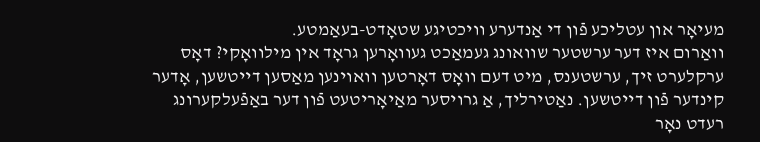מעיאָר און עטליכע פֿון די אַנדערע וויכטיגע שטאָדט-בעאַמטע.
וואַרום איז דער ערשטער שוואונג געמאַכט געוואָרען גראָד אין מילוואָקי? דאָס ערקלערט זיך, ערשטענס, מיט דעם וואָס דאָרטען וואוינען מאַסען דייטשען, אָדער קינדער פֿון דייטשען. נאַטירליך, אַ גרויסער מאַיאָריטעט פֿון דער באַפֿעלקערונג רעדט נאָר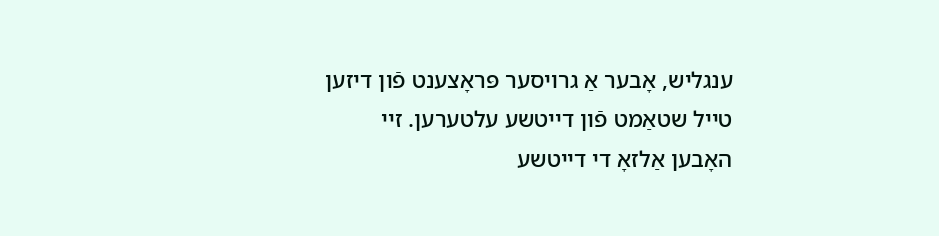ענגליש, אָבער אַ גרויסער פּראָצענט פֿון דיזען טייל שטאַמט פֿון דייטשע עלטערען. זיי האָבען אַלזאָ די דייטשע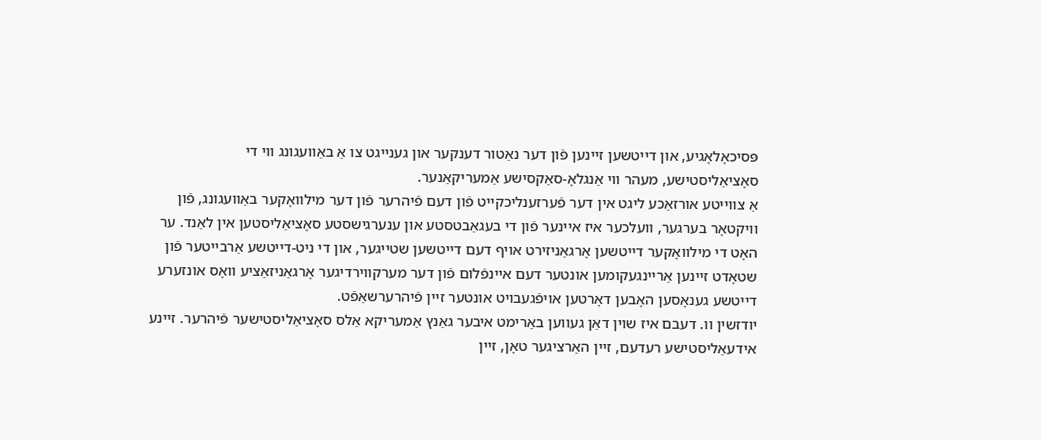פּסיכאָלאָגיע, און דייטשען זיינען פֿון דער נאַטור דענקער און גענייגט צו אַ באַוועגונג ווי די סאָציאַליסטישע, מעהר ווי אַנגלאָ-סאַקסישע אַמעריקאַנער.
אַ צווייטע אורזאַכע ליגט אין דער פֿערזענליכקייט פֿון דעם פֿיהרער פֿון דער מילוואָקער באַוועגונג, פֿון וויקטאָר בערגער, וועלכער איז איינער פֿון די בעגאַבטסטע און ענערגישסטע סאָציאַליסטען אין לאַנד. ער האָט די מילוואָקער דייטשען אָרגאַניזירט אויף דעם דייטשען שטייגער, און די ניט-דייטשע אַרבייטער פֿון שטאָדט זיינען אַריינגעקומען אונטער דעם איינפֿלום פֿון דער מערקווירדיגער אָרגאַניזאַציע וואָס אונזערע דייטשע גענאָסען האָבען דאָרטען אויפֿגעבויט אונטער זיין פֿיהרערשאַפֿט.
יודזשין וו. דעבם איז שוין דאַן געווען באַרימט איבער גאַנץ אַמעריקא אַלס סאָציאַליסטישער פֿיהרער. זיינע אידעאַליסטישע רעדעם, זיין האַרציגער טאָן, זיין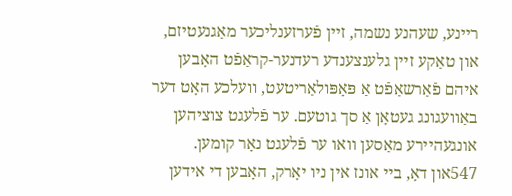ריינע, שעהנע נשמה, זיין פֿערזענליכער מאַגנעטיזם, און טאַקע זיין גלענצענדע רעדנער-קראַפֿט האָבען איהם פֿאַרשאַפֿט אַ פּאָפּולאַריטעט, וועלכע האָט דער באַוועגונג געטאָן אַ סך גוטעם. ער פֿלעגט צוציהען אונגעהיירע מאַסען וואו ער פֿלעגט נאָר קומען.
547און דאָ, ביי אונז אין ניו יאָרק, האָבען די אידען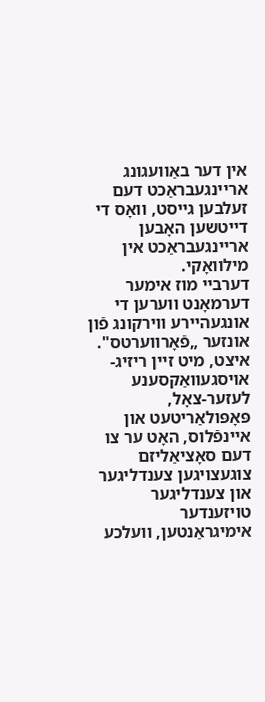אין דער באַוועגונג אריינגעבראַכט דעם זעלבען גייסט, וואָס די דייטשען האָבען אריינגעבראַכט אין מילוואָקי.
דערביי מוז אימער דערמאָנט ווערען די אונגעהיירע ווירקונג פֿון אונזער „פֿאָרווערטס". איצט, מיט זיין ריזיג-אויסגעוואַקסענע לעזער-צאָל, פּאָפּולאַריטעט און איינפֿלוס, האָט ער צו דעם סאָציאַליזם צוגעצויגען צענדליגער און צענדליגער טויזענדער אימיגראַנטען, וועלכע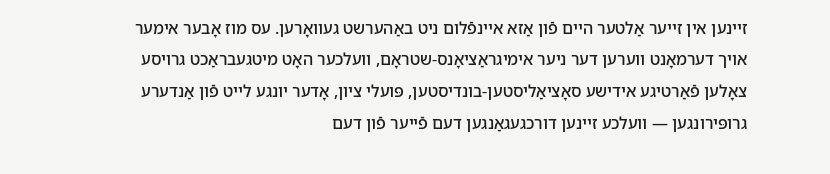זיינען אין זייער אַלטער היים פֿון אַזא איינפֿלום ניט באַהערשט געוואָרען. עס מוז אָבער אימער אויך דערמאָנט ווערען דער ניער אימיגראַציאָנס-שטראָם, וועלכער האָט מיטגעבראַכט גרויסע צאָלען פֿאַרטיגע אידישע סאָציאַליסטען-בונדיסטען, פּועלי ציון, אָדער יונגע לייט פֿון אַנדערע גרופּירונגען — וועלכע זיינען דורכגעגאַנגען דעם פֿייער פֿון דעם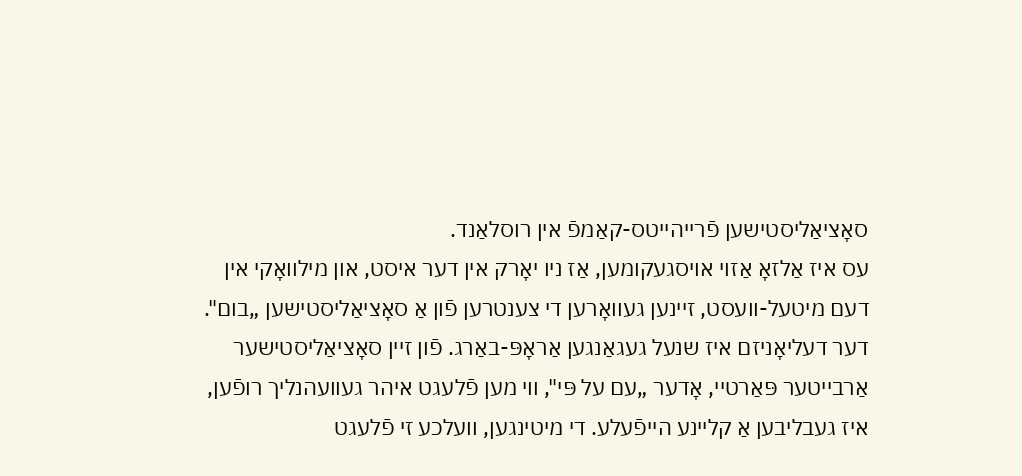סאָציאַליסטישען פֿרייהייטס-קאַמפֿ אין רוסלאַנד.
עס איז אַלזאָ אַזוי אויסגעקומען, אַז ניו יאָרק אין דער איסט, און מילוואָקי אין דעם מיטעל-וועסט, זיינען געוואָרען די צענטרען פֿון אַ סאָציאַליסטישען „בום".
דער דעליאָניזם איז שנעל געגאַנגען אַראָפּ-באַרג. פֿון זיין סאָציאַליסטישער אַרבייטער פּאַרטיי, אָדער „עם על פּי", ווי מען פֿלעגט איהר געוועהנליך רופֿען, איז געבליבען אַ קליינע הייפֿעלע. די מיטינגען, וועלכע זי פֿלעגט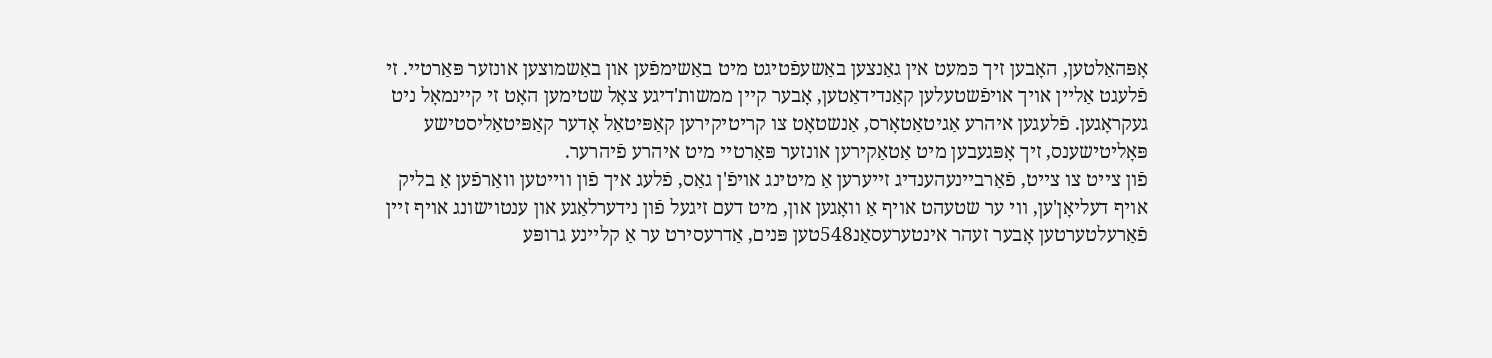אָפּהאַלטען, האָבען זיך כּמעט אין גאַנצען באַשעפֿטיגט מיט באַשימפֿען און באַשמוצען אונזער פּאַרטיי. זי פֿלעגט אַליין אויך אויפֿשטעלען קאַנדידאַטען, אָבער קיין ממשות'דיגע צאָל שטימען האָט זי קיינמאָל ניט געקראָגען. פֿלעגען איהרע אַגיטאַטאָרס, אַנשטאָט צו קריטיקירען קאַפּיטאַל אָדער קאַפּיטאַליסטישע פּאָליטישענס, זיך אָפּגעבען מיט אַטאַקירען אונזער פּאַרטיי מיט איהרע פֿיהרער.
פֿון צייט צו צייט, פֿאַרביינעהענדיג זייערען אַ מיטינג אויפֿ'ן גאַס, פֿלעג איך פֿון ווייטען וואַרפֿען אַ בליק אויף דעליאָן'ען, ווי ער שטעהט אויף אַ וואָגען און, מיט דעם זיגעל פֿון נידערלאַגע און ענטוישונג אויף זיין פֿאַרעלטערטען אָבער זעהר אינטערעסאַנ548טען פּנים, אַדרעסירט ער אַ קליינע גרופּע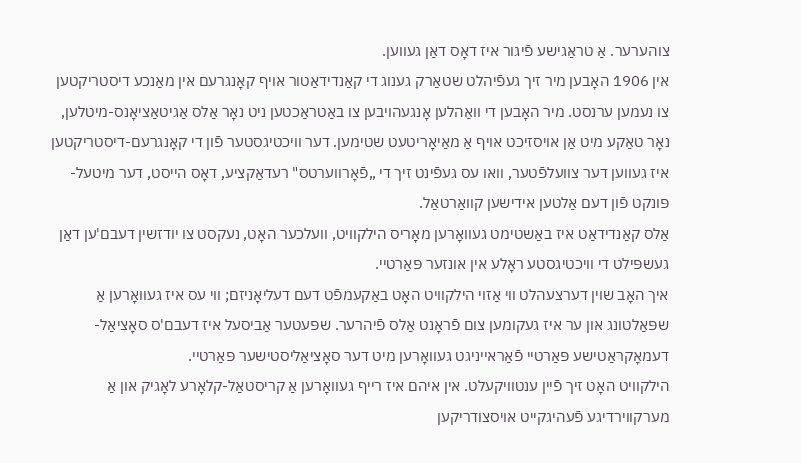צוהערער. אַ טראַגישע פֿיגור איז דאָס דאַן געווען.
אין 1906 האָבען מיר זיך געפֿיהלט שטאַרק גענוג די קאַנדידאַטור אויף קאָנגרעם אין מאַנכע דיסטריקטען צו נעמען ערנסט. מיר האָבען די וואַהלען אָנגעהויבען צו באַטראַכטען ניט נאָר אַלס אַגיטאַציאָנס-מיטלען, נאָר טאַקע מיט אַן אויסזיכט אויף אַ מאַיאָריטעט שטימען. דער וויכטיגסטער פֿון די קאָנגרעם-דיסטריקטען איז געווען דער צוועלפֿטער, וואו עס געפֿינט זיך די „פֿאָרווערטס" רעדאַקציע, דאָס הייסט, דער מיטעל-פּונקט פֿון דעם אַלטען אידישען קוואַרטאַל.
אַלס קאַנדידאַט איז באַשטימט געוואָרען מאָריס הילקוויט, וועלכער האָט, נעקסט צו יודזשין דעבם'ען דאַן געשפּילט די וויכטיגסטע ראָלע אין אונזער פּאַרטיי.
איך האָב שוין דערצעהלט ווי אַזוי הילקוויט האָט באַקעמפֿט דעם דעליאָניזם; ווי עס איז געוואָרען אַ שפּאַלטונג און ער איז געקומען צום פֿראָנט אַלס פֿיהרער. שפּעטער אַביסעל איז דעבם'ס סאָציאַל-דעמאָקראַטישע פּאַרטיי פֿאַראייניגט געוואָרען מיט דער סאָציאַליסטישער פּאַרטיי.
הילקוויט האָט זיך פֿיין ענטוויקעלט. אין איהם איז רייף געוואָרען אַ קריסטאַל-קלאָרע לאָגיק און אַ מערקווירדיגע פֿעהיגקייט אויסצודריקען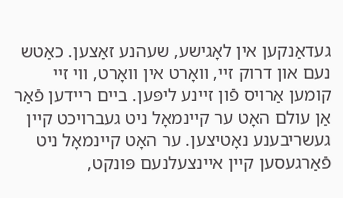געדאַנקען אין לאָגישע, שעהנע זאַצען. כאַטש נעם און דרוק זיי, וואָרט אין וואָרט, ווי זיי קומען אַרויס פֿון זיינע ליפּען. ביים ריידען פֿאַר אַן עולם האָט ער קיינמאָל ניט געברויכט קיין געשריבענע נאָטיצען. ער האָט קיינמאָל ניט פֿאַרגעסען קיין איינצעלנעם פּונקט,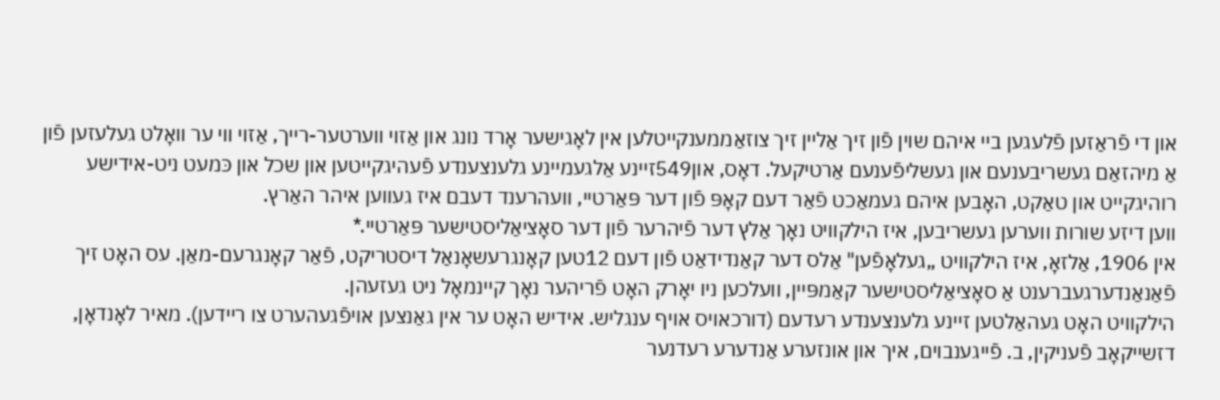און די פֿראַזען פֿלעגען ביי איהם שוין פֿון זיך אַליין זיך צוזאַממענקייטלען אין לאָגישער אָרד נונג און אַזוי ווערטער-רייך, אַזוי ווי ער וואָלט געלעזען פֿון אַ מיהזאַם געשריבענעם און געשליפֿענעם אַרטיקעל. דאָס, און549זיינע אַלגעמיינע גלענצענדע פֿעהיגקייטען און שכל און כּמעט ניט-אידישע רוהיגקייט און טאַקט, האָבען איהם געמאַכט פֿאַר דעם קאָפּ פֿון דער פּאַרטיי, וועהרענד דעבם איז געווען איהר האַרץ.
ווען דיזע שורות ווערען געשריבען, איז הילקוויט נאָך אַלץ דער פֿיהרער פֿון דער סאָציאַליסטישער פּאַרטיי.*
אין 1906, אַלזאָ, איז הילקוויט „געלאָפֿען" אַלס דער קאַנדידאַט פֿון דעם 12טען קאָנגרעשאָנאַל דיסטריקט, פֿאַר קאָנגרעם-מאַן. עס האָט זיך פֿאַנאַנדערגעברענט אַ סאָציאַליסטישער קאַמפּיין, וועלכען ניו יאָרק האָט פֿריהער נאָך קיינמאָל ניט געזעהן.
הילקוויט האָט געהאַלטען זיינע גלענצענדע רעדעם (דורכאויס אויף ענגליש. אידיש האָט ער אין גאַנצען אויפֿגעהערט צו ריידען). מאיר לאָנדאָן, דזשייקאָב פֿעניקין, ב. פֿייגענבוים, איך און אונזערע אַנדערע רעדנער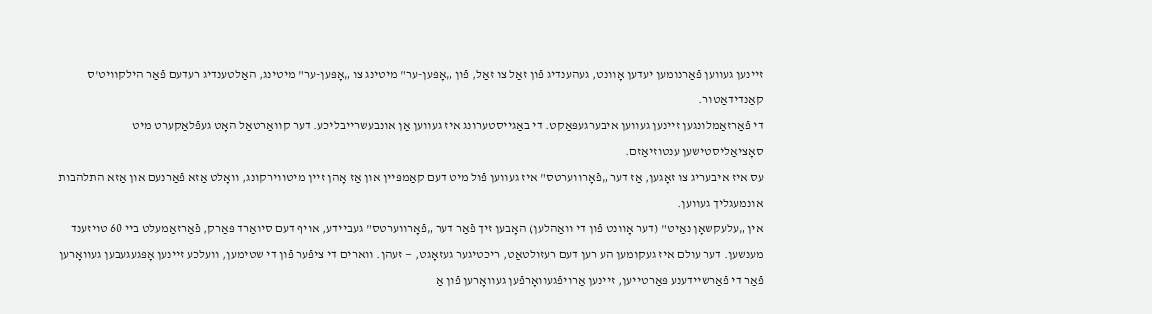זיינען געווען פֿאַרנומען יעדען אָוונט, געהענדיג פֿון זאַל צו זאַל, פֿון „אָפּען-ער" מיטינג צו „אָפּען-ער" מיטינג, האַלטענדיג רעדעם פֿאַר הילקוויט'ס קאַנדידאַטור.
די פֿאַרזאַמלונגען זיינען געווען איבערגעפּאַקט. די באַגייסטערונג איז געווען אַן אונבעשרייבליכע. דער קוואַרטאַל האָט געפֿלאַקערט מיט סאָציאַליסטישען ענטוזיאַזם.
עס איז איבעריג צו זאָגען, אַז דער „פֿאָרווערטס" איז געווען פֿול מיט דעם קאַמפּיין און אַז אָהן זיין מיטווירקונג, וואָלט אַזא פֿאַרנעם און אַזא התלהבות אונמעגליך געווען.
אין „עלעקשאָן נאַיט" (דער אָוונט פֿון די וואַהלען) האָבען זיך פֿאַר דער „פֿאָרווערטס" געביידע, אויף דעם סיואַרד פּאַרק, פֿאַרזאַמעלט ביי 60 טויזענד מענשען. דער עולם איז געקומען הע רען דעם רעזולטאַט, ריכטיגער געזאָגט, — זעהן. ווארים די ציפֿער פֿון די שטימען, וועלכע זיינען אָפּגעגעבען געוואָרען פֿאַר די פֿאַרשיידענע פּאַרטייען, זיינען אַרויפֿגעוואָרפֿען געוואָרען פֿון אַ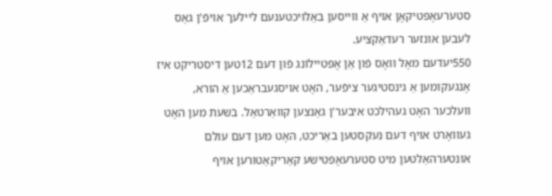סטערעאָפּטיקאָן אויף אַ ווייסען באַלויכטענעם ליילעך אויפֿ'ן גאַס לעבען אונזער רעדאַקציע.
550יעדעם מאָל וואָס פֿון אַן אָפּטיילונג פֿון דעם 12טען דיסטריקט איז אָנגעקומען אַ גינסטיגער ציפֿער, האָט אויסגעבראַכען אַ הורא, וועלכער האָט געהילכט איבער'ן גאַנצען קוואַרטאַל. בשעת מען האָט געוואָרט אויף דעם נעקסטען באַריכט, האָט מען דעם עולם אונטערהאַלטען מיט סטערעאָפּטישע קאַריקאַטורען אויף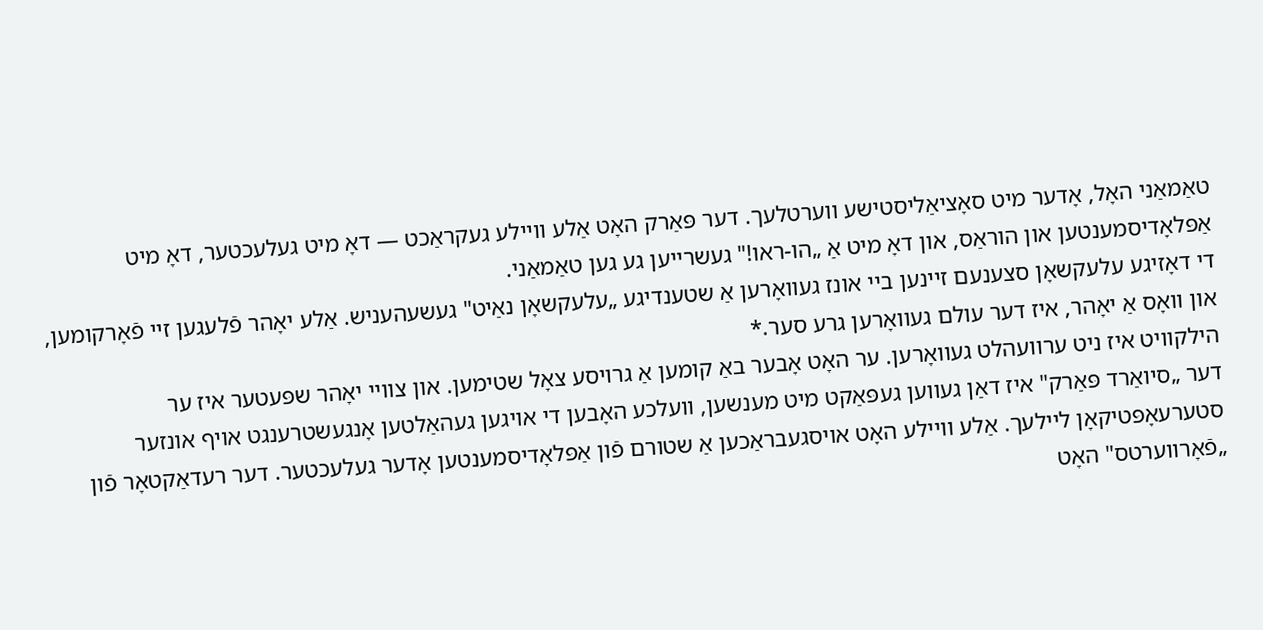טאַמאַני האָל, אָדער מיט סאָציאַליסטישע ווערטלעך. דער פּאַרק האָט אַלע וויילע געקראַכט — דאָ מיט געלעכטער, דאָ מיט אַפּלאָדיסמענטען און הוראַס, און דאָ מיט אַ „הו-ראו!" געשרייען גע גען טאַמאַני.
די דאָזיגע עלעקשאָן סצענעם זיינען ביי אונז געוואָרען אַ שטענדיגע „עלעקשאָן נאַיט" געשעהעניש. אַלע יאָהר פֿלעגען זיי פֿאָרקומען, און וואָס אַ יאָהר, איז דער עולם געוואָרען גרע סער.*
הילקוויט איז ניט ערוועהלט געוואָרען. ער האָט אָבער באַ קומען אַ גרויסע צאָל שטימען. און צוויי יאָהר שפּעטער איז ער
דער „סיואַרד פּאַרק" איז דאַן געווען געפּאַקט מיט מענשען, וועלכע האָבען די אויגען געהאַלטען אָנגעשטרענגט אויף אונזער סטערעאָפּטיקאָן ליילעך. אַלע וויילע האָט אויסגעבראַכען אַ שטורם פֿון אַפּלאָדיסמענטען אָדער געלעכטער. דער רעדאַקטאָר פֿון „פֿאָרווערטס" האָט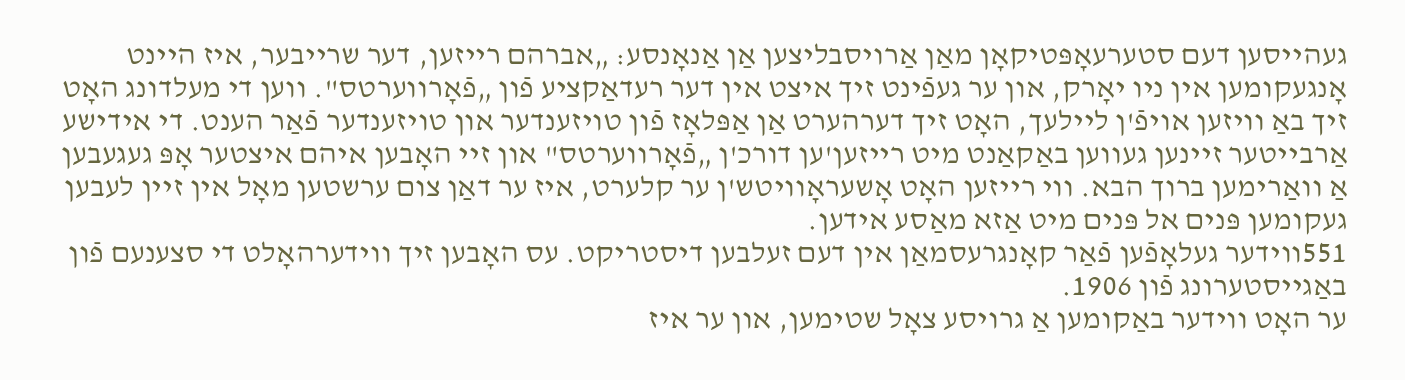געהייסען דעם סטערעאָפּטיקאָן מאַן אַרויסבליצען אַן אַנאָנסע: „אברהם רייזען, דער שרייבער, איז היינט אָנגעקומען אין ניו יאָרק, און ער געפֿינט זיך איצט אין דער רעדאַקציע פֿון „פֿאָרווערטס". ווען די מעלדונג האָט זיך באַ וויזען אויפֿ'ן ליילעך, האָט זיך דערהערט אַן אַפּלאָז פֿון טויזענדער און טויזענדער פֿאַר הענט. די אידישע אַרבייטער זיינען געווען באַקאַנט מיט רייזען'ען דורכ'ן „פֿאָרווערטס" און זיי האָבען איהם איצטער אָפּ געגעבען אַ וואַרימען ברוך הבא. ווי רייזען האָט אָשעראָוויטש'ן ער קלערט, איז ער דאַן צום ערשטען מאָל אין זיין לעבען געקומען פּנים אל פּנים מיט אַזא מאַסע אידען.
551ווידער געלאָפֿען פֿאַר קאָנגרעסמאַן אין דעם זעלבען דיסטריקט. עס האָבען זיך ווידערהאָלט די סצענעם פֿון באַגייסטערונג פֿון 1906.
ער האָט ווידער באַקומען אַ גרויסע צאָל שטימען, און ער איז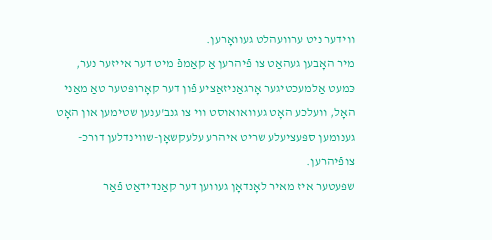ווידער ניט ערוועהלט געוואָרען.
מיר האָבען געהאַט צו פֿיהרען אַ קאַמפֿ מיט דער אייזער נער, כּמעט אַלמעכטיגער אָרגאַניזאַציע פֿון דער קאָרופּטער טאַ מאַני האָל, וועלכע האָט געוואואוסט ווי צו גנב'ענען שטימען און האָט גענומען ספּעציעלע שריט איהרע עלעקשאָן-שווינדלען דורכ-צופֿיהרען.
שפּעטער איז מאיר לאָנדאָן געווען דער קאַנדידאַט פֿאַר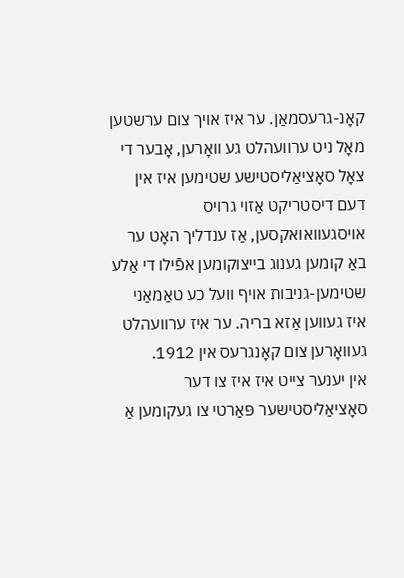קאָנ-גרעסמאַן. ער איז אויך צום ערשטען מאָל ניט ערוועהלט גע וואָרען, אָבער די צאָל סאָציאַליסטישע שטימען איז אין דעם דיסטריקט אַזוי גרויס אויסגעוואואקסען, אַז ענדליך האָט ער באַ קומען גענוג בייצוקומען אפֿילו די אַלע שטימען-גניבות אויף וועל כע טאַמאַני איז געווען אַזא בריה. ער איז ערוועהלט געוואָרען צום קאָנגרעס אין 1912.
אין יענער צייט איז איז צו דער סאָציאַליסטישער פּאַרטי צו געקומען אַ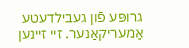גרופּע פֿון געבילדעטע אַמעריקאַנער. זיי זיינען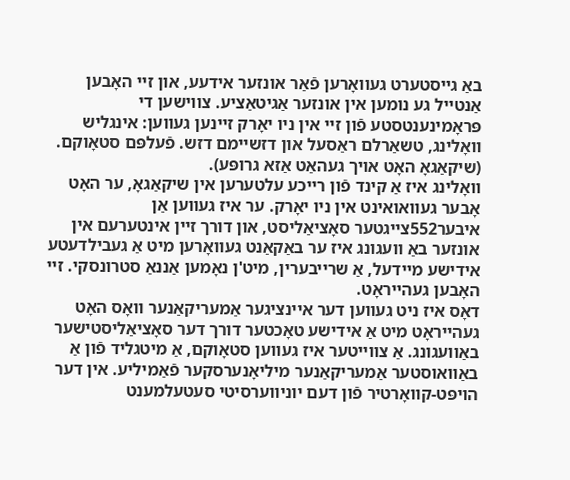באַ גייסטערט געוואָרען פֿאַר אונזער אידעע, און זיי האָבען אַנטייל גע נומען אין אונזער אַגיטאַציע. צווישען די פּראָמינענטסטע פֿון זיי אין ניו יאָרק זיינען געווען: אינגליש וואָלינג, טשאַרלם ראַסעל און דזשיימם דזש. פֿעלפּם סטאָוקם. (שיקאַגאָ האָט אויך געהאַט אַזא גרופּע).
וואָלינג איז אַ קינד פֿון רייכע עלטערען אין שיקאַגאָ, ער האָט אָבער געוואואינט אין ניו יאָרק. ער איז געווען אַן איבער552צייגטער סאָציאַליסט, און דורך זיין אינטערעם אין אונזער באַ וועגונג איז ער באַקאַנט געוואָרען מיט אַ געבילדעטע אידישע מיידעל, אַ שרייבערין, מיט'ן נאָמען אַננאַ סטרונסקי. זיי האָבען געהייראָט.
דאָס איז ניט געווען דער איינציגער אַמעריקאַנער וואָס האָט געהייראָט מיט אַ אידישע טאָכטער דורך דער סאָציאַליסטישער באַוועגונג. אַ צווייטער איז געווען סטאָוקם, אַ מיטגליד פֿון אַ באַוואוסטער אַמעריקאַנער מיליאָנערסקער פֿאַמיליע. אין דער הויפּט-קוואָרטיר פֿון דעם יוניווערסיטי סעטעלמענט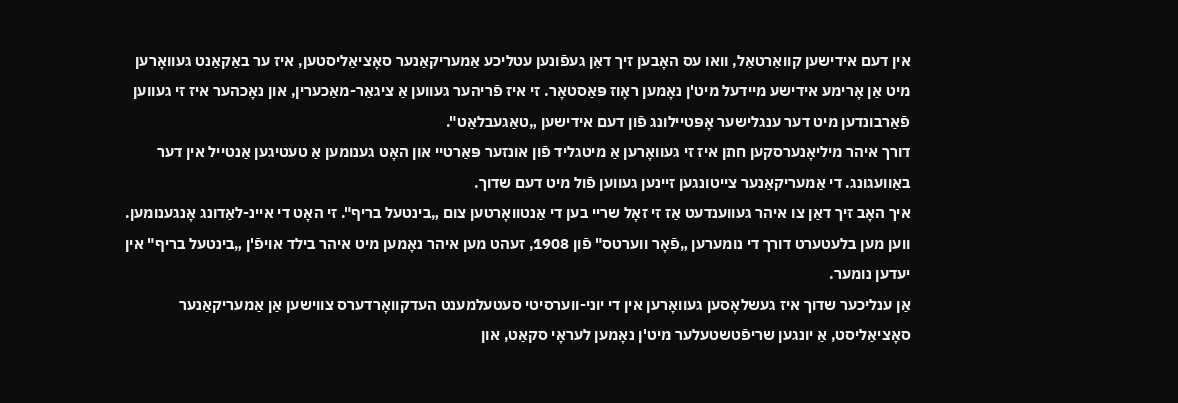אין דעם אידישען קוואַרטאַל, וואו עס האָבען זיך דאַן געפֿונען עטליכע אַמעריקאַנער סאָציאַליסטען, איז ער באַקאַנט געוואָרען מיט אַן אָרימע אידישע מיידעל מיט'ן נאָמען ראָוז פּאַסטאָר. זי איז פֿריהער געווען אַ ציגאַר-מאַכערין, און נאָכהער איז זי געווען פֿאַרבונדען מיט דער ענגלישער אָפּטיילונג פֿון דעם אידישען „טאַגעבלאַט".
דורך איהר מיליאָנערסקען חתן איז זי געוואָרען אַ מיטגליד פֿון אונזער פּאַרטיי און האָט גענומען אַ טעטיגען אַנטייל אין דער באַוועגונג. די אַמעריקאַנער צייטונגען זיינען געווען פֿול מיט דעם שדוך.
איך האָב זיך דאַן צו איהר געווענדעט אַז זי זאָל שריי בען די אַנטוואָרטען צום „בינטעל בריף". זי האָט די איינ-לאַדונג אָנגענומען. ווען מען בלעטערט דורך די נומערען „פֿאָר ווערטס" פֿון 1908, זעהט מען איהר נאָמען מיט איהר בילד אויפֿ'ן „בינטעל בריף" אין יעדען נומער.
אַן ענליכער שדוך איז געשלאָסען געוואָרען אין די יוני-ווערסיטי סעטעלמענט העדקוואָרדערס צווישען אַן אַמעריקאַנער סאָציאַליסט, אַ יונגען שריפֿטשטעלער מיט'ן נאָמען לעראָי סקאַט, און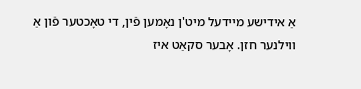אַ אידישע מיידעל מיט'ן נאָמען פֿין, די טאָכטער פֿון אַ ווילנער חזן. אָבער סקאַט איז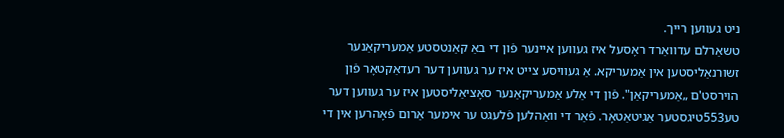ניט געווען רייך.
טשאַרלם עדוואַרד ראָסעל איז געווען איינער פֿון די באַ קאַנטסטע אַמעריקאַנער זשורנאַליסטען אין אַמעריקא. אַ געוויסע צייט איז ער געווען דער רעדאַקטאָר פֿון הוירסט'ם „אַמעריקאַן". פֿון די אַלע אַמעריקאַנער סאָציאַליסטען איז ער געווען דער טע553טיגסטער אַגיטאַטאָר. פֿאַר די וואַהלען פֿלעגט ער אימער אַרום פֿאָהרען אין די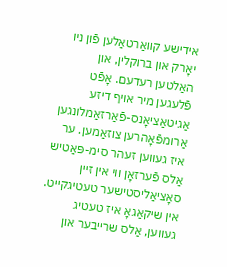אידישע קוואַרטאַלען פֿון ניו יאָרק און ברוקלין, און האַלטען רעדעם. אָפֿט פֿלעגען מיר אויף דיזע אַגיטאַציאָנס-פֿאַרזאַמלונגען אַרומפֿאָהרען צוזאַמען. ער איז געווען זעהר סימ-פּאַטיש אַלס פֿערזאָן ווי אין זיין סאָציאַליסטישער טעטיגקייט.
אין שיקאַגאָ איז טעטיג געווען, אַלס שרייבער און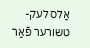אַלס לעק-טשורער פֿאַר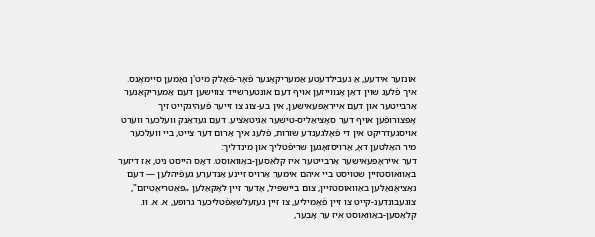אונזער אידעע, אַ געבילדעטע אַמעריקאַנער פֿאָר-פֿאָלק מיט'ן נאָמען סיימאָנס.
איך פֿלעג שוין דאַן אָנווייזען אויף דעם אונטערשייד צווישען דעם אַמעריקאַנער אַרבייטער און דעם אייראָפּעאישען, אין בע-צוג צו זייער פֿעהיגקייט זיך אָפּצורופֿען אויף דער סאָציאַליס-טישער אַגיטאַציע. דעם געדאַנק וועלכער ווערט אויסגעדריקט אין די פֿאָלגענדע שורות, פֿלעג איך אַרום דער צייט, ביי וועלכער מיר האַלטען דאָ, אַרויסזאָגען שריפֿטליך און מינדליך:
דער אייראָפּעאישער אַרבייטער איז קלאַסען-באַוואוסט. דאָס הייסט ניט, אַז דיזער באַוואוסטזיין שטויסט ביי איהם אימער אַרויס זיינע אַנדערע געפֿיהלען — דעם נאַציאָנאַלען באַוואוסטזיין, צום ביישפּיל, אָדער זיין לאָקאַלען „פּאַטריאָטיזם", צוגעבונדענ-קייט צו זיין פֿאַמיליע, צו זיין געזעלשאַפֿטליכער גרופּע, א. א. וו. קלאַסען-באַוואוסט איז ער אָבער,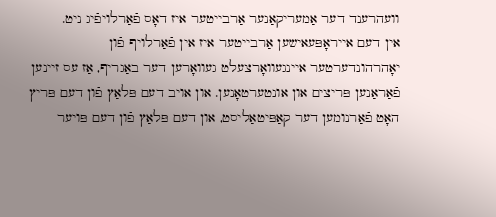וועהרענד דער אַמעריקאַנער אַרבייטער איז דאָס פֿאַרלויפֿיג ניט.
אין דעם אייראָפּעאישען אַרבייטער איז אין פֿאַרלויף פֿון יאָהרהונדערטער איינגעוואָרצעלט געוואָרען דער באַגריף, אַז עס זיינען פֿאַראַנען פּריצים און אונטערטאָנען. און אויב דעם פּלאַץ פֿון דעם פּריץ האָט פֿאַרנומען דער קאַפּיטאַליסט, און דעם פּלאַץ פֿון דעם פּויער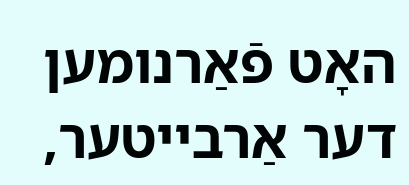האָט פֿאַרנומען דער אַרבייטער,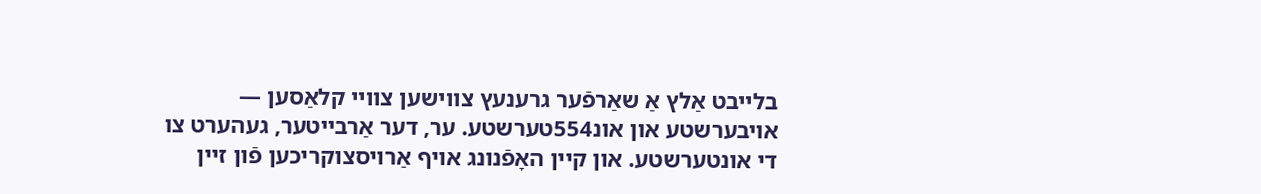בלייבט אַלץ אַ שאַרפֿער גרענעץ צווישען צוויי קלאַסען — אויבערשטע און אונ554טערשטע. ער, דער אַרבייטער, געהערט צו די אונטערשטע. און קיין האָפֿנונג אויף אַרויסצוקריכען פֿון זיין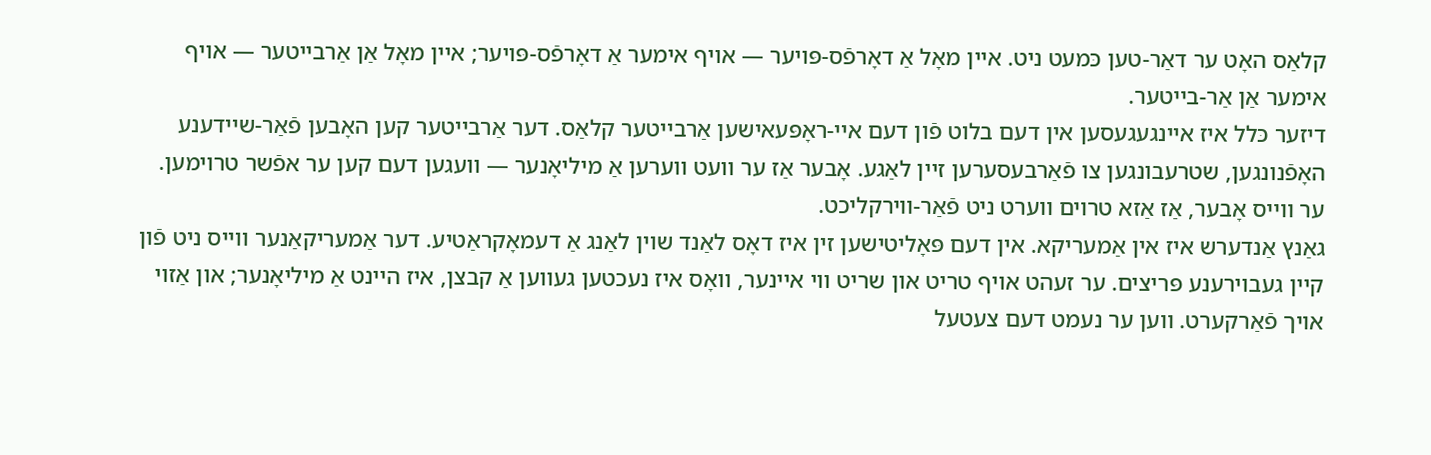קלאַס האָט ער דאַר-טען כּמעט ניט. איין מאָל אַ דאָרפֿס-פּויער — אויף אימער אַ דאָרפֿס-פּויער; איין מאָל אַן אַרבייטער — אויף אימער אַן אַר-בייטער.
דיזער כּלל איז איינגעגעסען אין דעם בלוט פֿון דעם איי-ראָפּעאישען אַרבייטער קלאַס. דער אַרבייטער קען האָבען פֿאַר-שיידענע האָפֿנונגען, שטרעבונגען צו פֿאַרבעסערען זיין לאַגע. אָבער אַז ער וועט ווערען אַ מיליאָנער — וועגען דעם קען ער אפֿשר טרוימען. ער ווייס אָבער, אַז אַזא טרוים ווערט ניט פֿאַר-ווירקליכט.
גאַנץ אַנדערש איז אין אַמעריקא. אין דעם פּאָליטישען זין איז דאָס לאַנד שוין לאַנג אַ דעמאָקראַטיע. דער אַמעריקאַנער ווייס ניט פֿון קיין געבוירענע פּריצים. ער זעהט אויף טריט און שריט ווי איינער, וואָס איז נעכטען געווען אַ קבצן, איז היינט אַ מיליאָנער; און אַזוי אויך פֿאַרקערט. ווען ער נעמט דעם צעטעל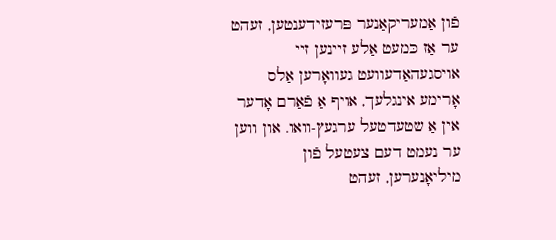פֿון אַמעריקאַנער פּרעזידענטען, זעהט ער אַז כּמעט אַלע זיינען זיי אויסגעהאַדעוועט געוואָרען אַלס אָרימע אינגלעך, אויף אַ פֿאַרם אָדער אין אַ שטעדטעל ערגעץ-וואו. און ווען ער נעמט דעם צעטעל פֿון מיליאָנערען, זעהט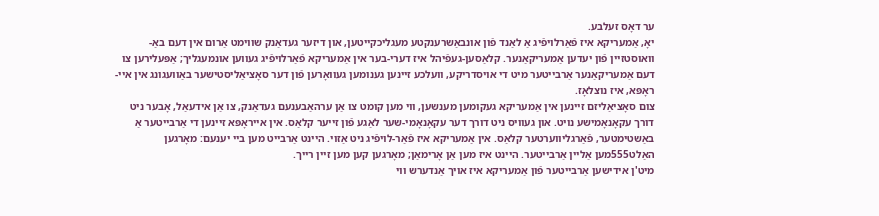ער דאָס זעלבע.
יאָ, אַמעריקא איז פֿאַרלויפֿיג אַ לאַנד פֿון אונבאַשרענקטע מעגליכקייטען, און דיזער געדאַנק שווימט אַרום אין דעם באַ-וואוסטזיין פֿון יעדען אַמעריקאַנער. קלאַסען-געפֿיהל איז דערי-בער אין אַמעריקא פֿאַרלויפֿיג געווען אונמעגליך; אַפּעלירען צו דעם אַמעריקאַנער אַרבייטער מיט די אויסדריקע, וועלכע זיינען גענומען געוואָרען פֿון דער סאָציאַליסטישער באַוועגונג אין איי-ראָפּא, איז נוצלאָז.
צום סאָציאַליזם זיינען אין אַמעריקא געקומען מענשען, ווי מען קומט צו אַן ערהאַבענעם געדאַנק, צו אַן אידעאַל, אָבער ניט דורך עקאָנאָמישע נויט. און געוויס ניט דורך דער עקאָנאָמי-שער לאַגע פֿון זייער קלאַס. אין אייראָפּא זיינען די אַרבייטער אַ באַשטימטער, פֿאַרגליווערטער קלאַס. אין אַמעריקא איז פֿאַר-לויפֿיג ניט אַזוי. היינט אַרבייט מען ביי יענעם: מאָרגען האַלט555מען אַליין אַרבייטער. היינט איז מען אַן אָרימאַן; מאָרגען קען מען זיין רייך.
מיט'ן אידישען אַרבייטער פֿון אַמעריקא איז אויך אַנדערש ווי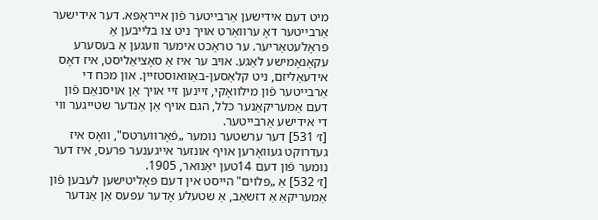מיט דעם אידישען אַרבייטער פֿון אייראָפּא. דער אידישער אַרבייטער דאָ ערוואַרט אויך ניט צו בלייבען אַ פּראָלעטאַריער. ער טראַכט אימער וועגען אַ בעסערע עקאָנאָמישע לאַגע. אויב ער איז אַ סאָציאַליסט, איז דאָס אידעאַליזם, ניט קלאַסען-באַוואוסטזיין. און מכּח די אַרבייטער פֿון מילוואָקי, זיינען זיי אויך אַן אויסנאַם פֿון דעם אַמעריקאַנער כּלל, הגם אויף אַן אַנדער שטייגער ווי די אידישע אַרבייטער.
[ז׳ 531] דער ערשטער נומער „פֿאָרווערטס", וואָס איז געדרוקט געוואָרען אויף אונזער אייגענער פּרעס, איז דער נומער פֿון דעם 14טען יאַנואר, 1905.
[ז׳ 532] אַ „פּלוים" הייסט אין דעם פּאָליטישען לעבען פֿון אַמעריקאַ אַ דזשאַב, אַ שטעלע אָדער עפּעס אַן אַנדער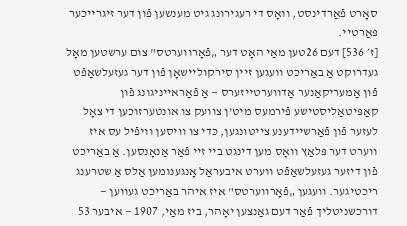סאָרט פֿאַרדינסט, וואָס די רעגירונג גיט מענשען פֿון דער זיגרייכער פּאַרטיי.
[ז׳ 536] דעם 26טען מאַי האָט דער „פֿאָרווערטס" צום ערשטען מאָל געדרוקט אַ באַריכט וועגען זיין סירקוליישאָן פֿון דער געזעלשאַפֿט פֿון אַמעריקאַנער אַדווערטייזערס — אַ פֿאַראייניגונג פֿון קאַפּיטאַליסטישע פֿירמעס מיט'ן צוועק צו אונטערזוכען די צאָל לעזער פֿון פֿאַרשיידענע צייטונגען, כּדי צו וויסען וויפֿיל עס איז ווערט דער פּלאַץ וואָס מען דינגט ביי זיי פֿאַר אַנאָנסען. אַ באַריכט פֿון דיזער געזעלשאַפֿט ווערט איבעראַל אָנגענומען אַלס אַ שטרענג ריכטיגער. וועגען „פֿאָרווערטס" איז איהר באַריכט געווען — דורכשניטליך פֿאַר דעם גאַנצען יאָהר, ביז מאַי, 1907 — איבער 53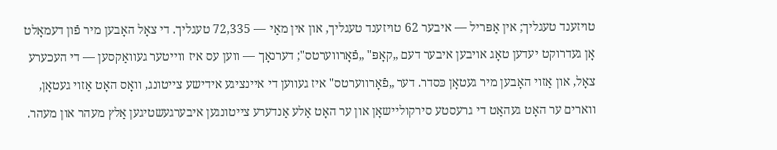טויזענד טעגליך; אין אַפּריל — איבער 62 טויזענד טעגליך, און אין מאַי — 72,335 טעגליך. די צאָל האָבען מיר פֿון דעמאָלט אָן געדרוקט יעדען טאָג אויבען איבער דעם „קאָפּ" „פֿאָרווערטס"; דערנאָך — ווען עס איז ווייטער געוואַקסען — די העכערע צאָל, און אַזוי האָבען מיר געטאָן כּסדר. דער „פֿאָרווערטס" איז געווען די איינציגע אידישע צייטונג, וואָס האָט אַזוי געטאָן, ווארים ער האָט געהאַט די גרעסטע סירקוליישאָן און ער האָט אַלע אַנדערע צייטונגען איבערגעשטיגען אַלץ מעהר און מעהר.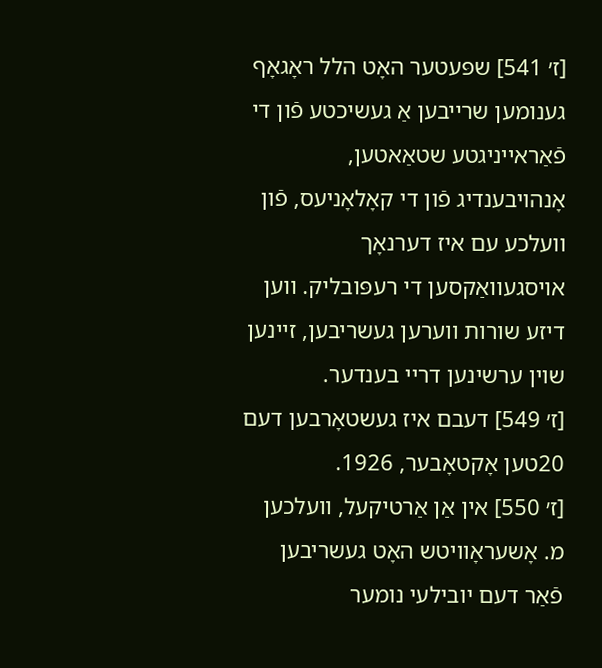[ז׳ 541] שפּעטער האָט הלל ראָגאָף גענומען שרייבען אַ געשיכטע פֿון די פֿאַראייניגטע שטאַאטען, אָנהויבענדיג פֿון די קאָלאָניעס, פֿון וועלכע עם איז דערנאָך אויסגעוואַקסען די רעפּובליק. ווען דיזע שורות ווערען געשריבען, זיינען שוין ערשינען דריי בענדער.
[ז׳ 549] דעבם איז געשטאָרבען דעם 20טען אָקטאָבער, 1926.
[ז׳ 550] אין אַן אַרטיקעל, וועלכען מ. אָשעראָוויטש האָט געשריבען פֿאַר דעם יובילעי נומער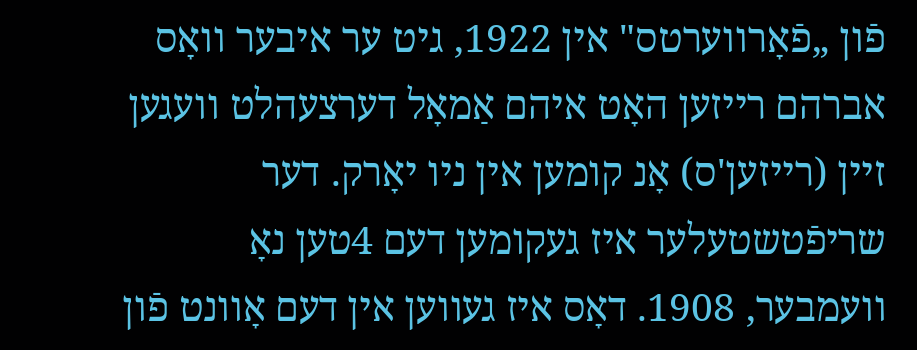פֿון „פֿאָרווערטס" אין 1922, גיט ער איבער וואָס אברהם רייזען האָט איהם אַמאָל דערצעהלט וועגען זיין (רייזען'ס) אָנ קומען אין ניו יאָרק. דער שריפֿטשטעלער איז געקומען דעם 4טען נאָ וועמבער, 1908. דאָס איז געווען אין דעם אָוונט פֿון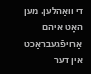די וואַהלען. מען האָט איהם אַרויפֿגעבראַכט אין דער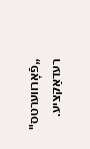„פֿאָרווערטס" רעדאַקציע.